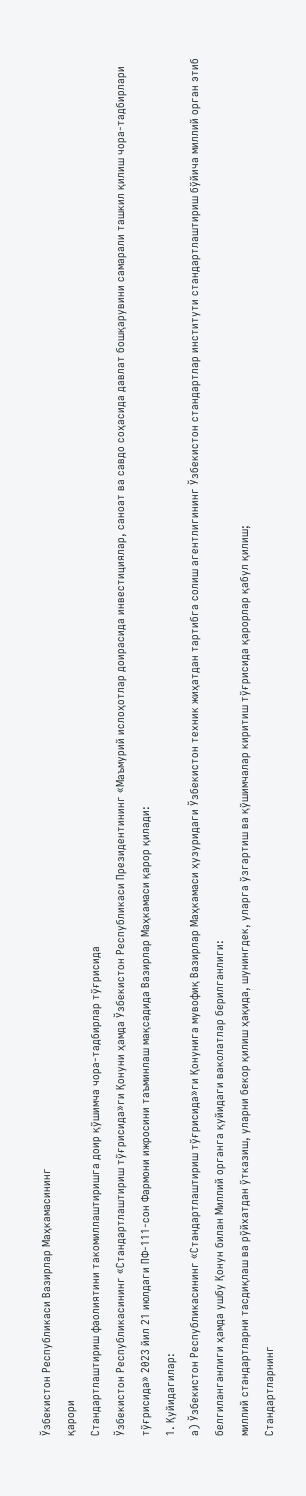Ўзбекистон Республикаси Вазирлар Маҳкамасининг
қарори
Стандартлаштириш фаолиятини такомиллаштиришга доир қўшимча чора-тадбирлар тўғрисида
Ўзбекистон Республикасининг «Стандартлаштириш тўғрисида»ги Қонуни ҳамда Ўзбекистон Республикаси Президентининг «Маъмурий ислоҳотлар доирасида инвестициялар, саноат ва савдо соҳасида давлат бошқарувини самарали ташкил қилиш чора-тадбирлари тўғрисида» 2023 йил 21 июлдаги ПФ-111-сон Фармони ижросини таъминлаш мақсадида Вазирлар Маҳкамаси қарор қилади:
1. Қуйидагилар:
а) Ўзбекистон Республикасининг «Стандартлаштириш тўғрисида»ги Қонунига мувофиқ Вазирлар Маҳкамаси ҳузуридаги Ўзбекистон техник жиҳатдан тартибга солиш агентлигининг Ўзбекистон стандартлар институти стандартлаштириш бўйича миллий орган этиб белгиланганлиги ҳамда ушбу Қонун билан Миллий органга қуйидаги ваколатлар берилганлиги:
миллий стандартларни тасдиқлаш ва рўйхатдан ўтказиш, уларни бекор қилиш ҳақида, шунингдек, уларга ўзгартиш ва қўшимчалар киритиш тўғрисида қарорлар қабул қилиш;
Стандартларнинг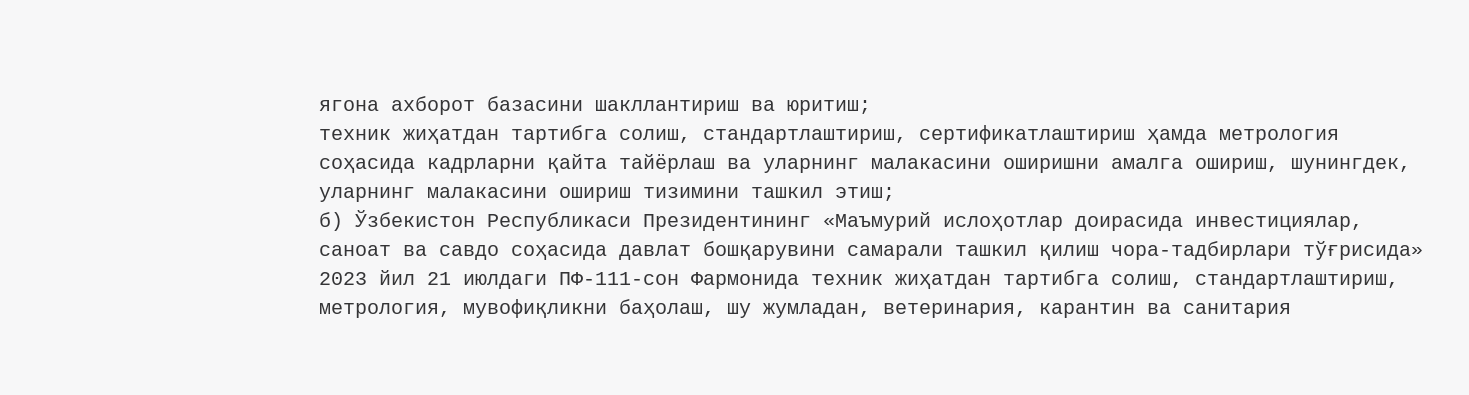ягона ахборот базасини шакллантириш ва юритиш;
техник жиҳатдан тартибга солиш, стандартлаштириш, сертификатлаштириш ҳамда метрология соҳасида кадрларни қайта тайёрлаш ва уларнинг малакасини оширишни амалга ошириш, шунингдек, уларнинг малакасини ошириш тизимини ташкил этиш;
б) Ўзбекистон Республикаси Президентининг «Маъмурий ислоҳотлар доирасида инвестициялар, саноат ва савдо соҳасида давлат бошқарувини самарали ташкил қилиш чора-тадбирлари тўғрисида» 2023 йил 21 июлдаги ПФ-111-сон Фармонида техник жиҳатдан тартибга солиш, стандартлаштириш, метрология, мувофиқликни баҳолаш, шу жумладан, ветеринария, карантин ва санитария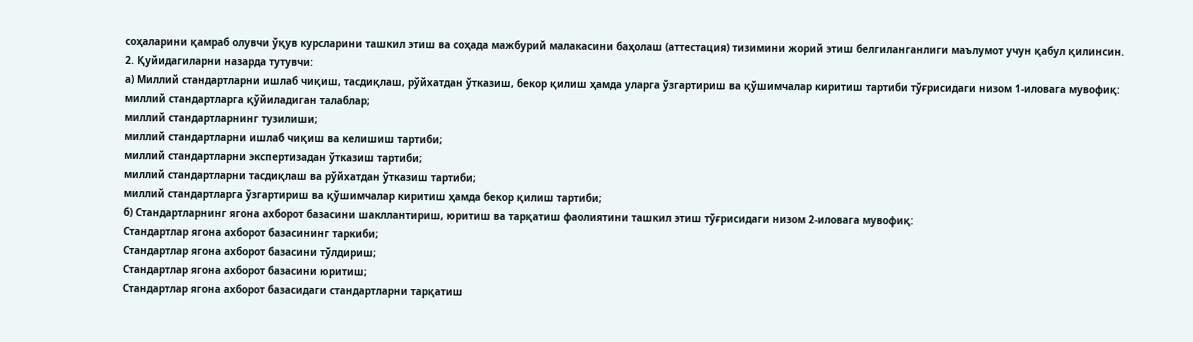соҳаларини қамраб олувчи ўқув курсларини ташкил этиш ва соҳада мажбурий малакасини баҳолаш (аттестация) тизимини жорий этиш белгиланганлиги маълумот учун қабул қилинсин.
2. Қуйидагиларни назарда тутувчи:
а) Миллий стандартларни ишлаб чиқиш, тасдиқлаш, рўйхатдан ўтказиш, бекор қилиш ҳамда уларга ўзгартириш ва қўшимчалар киритиш тартиби тўғрисидаги низом 1-иловага мувофиқ:
миллий стандартларга қўйиладиган талаблар;
миллий стандартларнинг тузилиши;
миллий стандартларни ишлаб чиқиш ва келишиш тартиби;
миллий стандартларни экспертизадан ўтказиш тартиби;
миллий стандартларни тасдиқлаш ва рўйхатдан ўтказиш тартиби;
миллий стандартларга ўзгартириш ва қўшимчалар киритиш ҳамда бекор қилиш тартиби;
б) Стандартларнинг ягона ахборот базасини шакллантириш, юритиш ва тарқатиш фаолиятини ташкил этиш тўғрисидаги низом 2-иловага мувофиқ:
Стандартлар ягона ахборот базасининг таркиби;
Стандартлар ягона ахборот базасини тўлдириш;
Стандартлар ягона ахборот базасини юритиш;
Стандартлар ягона ахборот базасидаги стандартларни тарқатиш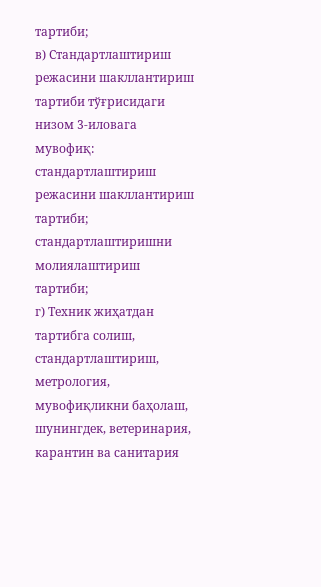тартиби;
в) Стандартлаштириш режасини шакллантириш тартиби тўғрисидаги низом 3-иловага мувофиқ:
стандартлаштириш режасини шакллантириш тартиби;
стандартлаштиришни молиялаштириш тартиби;
г) Техник жиҳатдан тартибга солиш, стандартлаштириш, метрология, мувофиқликни баҳолаш, шунингдек, ветеринария, карантин ва санитария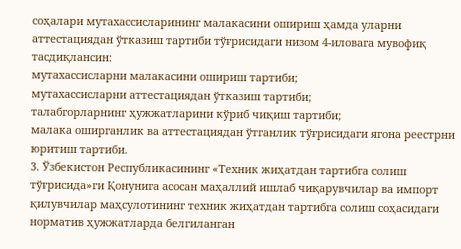соҳалари мутахассисларининг малакасини ошириш ҳамда уларни аттестациядан ўтказиш тартиби тўғрисидаги низом 4-иловага мувофиқ тасдиқлансин:
мутахассисларни малакасини ошириш тартиби;
мутахассисларни аттестациядан ўтказиш тартиби;
талабгорларнинг ҳужжатларини кўриб чиқиш тартиби;
малака оширганлик ва аттестациядан ўтганлик тўғрисидаги ягона реестрни юритиш тартиби.
3. Ўзбекистон Республикасининг «Техник жиҳатдан тартибга солиш тўғрисида»ги Қонунига асосан маҳаллий ишлаб чиқарувчилар ва импорт қилувчилар маҳсулотининг техник жиҳатдан тартибга солиш соҳасидаги норматив ҳужжатларда белгиланган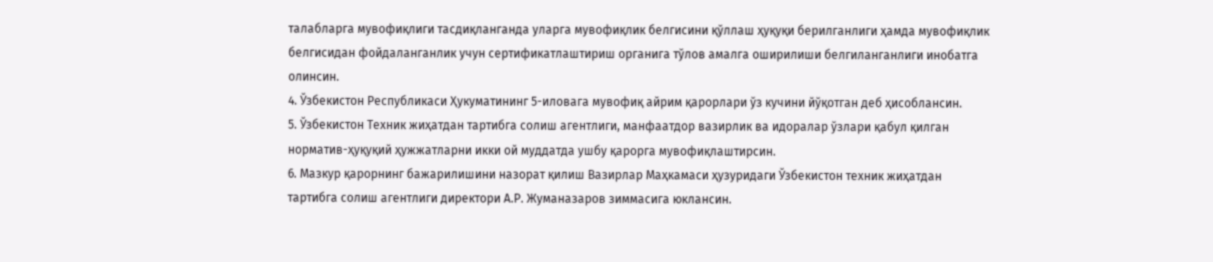талабларга мувофиқлиги тасдиқланганда уларга мувофиқлик белгисини қўллаш ҳуқуқи берилганлиги ҳамда мувофиқлик белгисидан фойдаланганлик учун сертификатлаштириш органига тўлов амалга оширилиши белгиланганлиги инобатга олинсин.
4. Ўзбекистон Республикаси Ҳукуматининг 5-иловага мувофиқ айрим қарорлари ўз кучини йўқотган деб ҳисоблансин.
5. Ўзбекистон Техник жиҳатдан тартибга солиш агентлиги, манфаатдор вазирлик ва идоралар ўзлари қабул қилган норматив-ҳуқуқий ҳужжатларни икки ой муддатда ушбу қарорга мувофиқлаштирсин.
6. Мазкур қарорнинг бажарилишини назорат қилиш Вазирлар Маҳкамаси ҳузуридаги Ўзбекистон техник жиҳатдан тартибга солиш агентлиги директори А.Р. Жуманазаров зиммасига юклансин.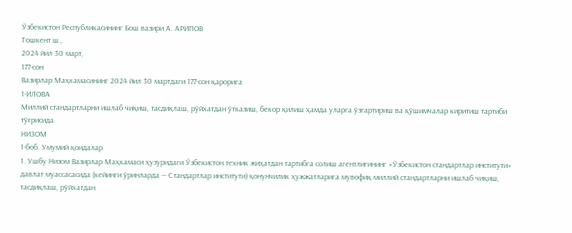Ўзбекистон Республикасининг Бош вазири А. АРИПОВ
Тошкент ш.,
2024 йил 30 март,
177-сон
Вазирлар Маҳкамасининг 2024 йил 30 мартдаги 177-сон қарорига
1-ИЛОВА
Миллий стандартларни ишлаб чиқиш, тасдиқлаш, рўйхатдан ўтказиш, бекор қилиш ҳамда уларга ўзгартириш ва қўшимчалар киритиш тартиби тўғрисида
НИЗОМ
1-боб. Умумий қоидалар
1. Ушбу Низом Вазирлар Маҳкамаси ҳузуридаги Ўзбекистон техник жиҳатдан тартибга солиш агентлигининг «Ўзбекистон стандартлар институти» давлат муассасасида (кейинги ўринларда — Стандартлар институти) қонунчилик ҳужжатларига мувофиқ миллий стандартларни ишлаб чиқиш, тасдиқлаш, рўйхатдан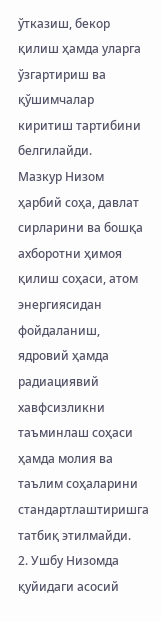ўтказиш, бекор қилиш ҳамда уларга ўзгартириш ва қўшимчалар киритиш тартибини белгилайди.
Мазкур Низом ҳарбий соҳа, давлат сирларини ва бошқа ахборотни ҳимоя қилиш соҳаси, атом энергиясидан фойдаланиш, ядровий ҳамда радиациявий хавфсизликни таъминлаш соҳаси ҳамда молия ва таълим соҳаларини стандартлаштиришга татбиқ этилмайди.
2. Ушбу Низомда қуйидаги асосий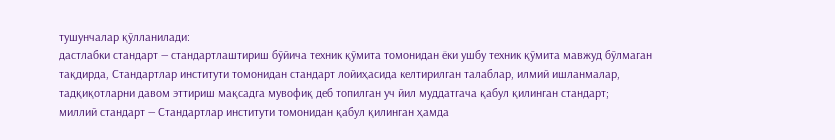тушунчалар қўлланилади:
дастлабки стандарт — стандартлаштириш бўйича техник қўмита томонидан ёки ушбу техник қўмита мавжуд бўлмаган тақдирда, Стандартлар институти томонидан стандарт лойиҳасида келтирилган талаблар, илмий ишланмалар, тадқиқотларни давом эттириш мақсадга мувофиқ деб топилган уч йил муддатгача қабул қилинган стандарт;
миллий стандарт — Стандартлар институти томонидан қабул қилинган ҳамда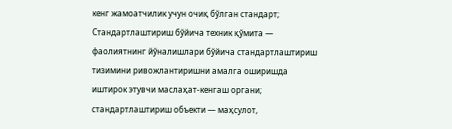кенг жамоатчилик учун очиқ бўлган стандарт;
Стандартлаштириш бўйича техник қўмита — фаолиятнинг йўналишлари бўйича стандартлаштириш тизимини ривожлантиришни амалга оширишда иштирок этувчи маслаҳат-кенгаш органи;
стандартлаштириш объекти — маҳсулот,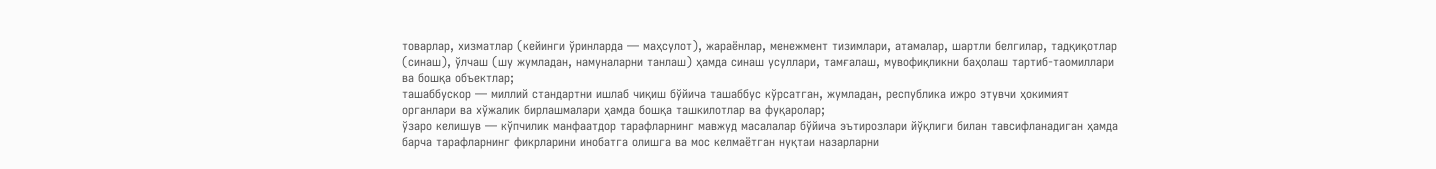товарлар, хизматлар (кейинги ўринларда — маҳсулот), жараёнлар, менежмент тизимлари, атамалар, шартли белгилар, тадқиқотлар (синаш), ўлчаш (шу жумладан, намуналарни танлаш) ҳамда синаш усуллари, тамғалаш, мувофиқликни баҳолаш тартиб-таомиллари ва бошқа объектлар;
ташаббускор — миллий стандартни ишлаб чиқиш бўйича ташаббус кўрсатган, жумладан, республика ижро этувчи ҳокимият органлари ва хўжалик бирлашмалари ҳамда бошқа ташкилотлар ва фуқаролар;
ўзаро келишув — кўпчилик манфаатдор тарафларнинг мавжуд масалалар бўйича эътирозлари йўқлиги билан тавсифланадиган ҳамда барча тарафларнинг фикрларини инобатга олишга ва мос келмаётган нуқтаи назарларни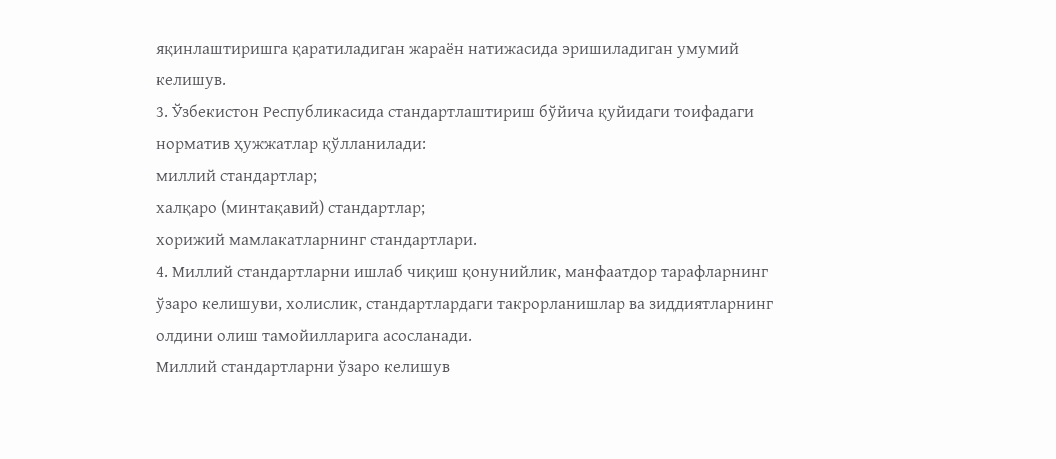яқинлаштиришга қаратиладиган жараён натижасида эришиладиган умумий келишув.
3. Ўзбекистон Республикасида стандартлаштириш бўйича қуйидаги тоифадаги норматив ҳужжатлар қўлланилади:
миллий стандартлар;
халқаро (минтақавий) стандартлар;
хорижий мамлакатларнинг стандартлари.
4. Миллий стандартларни ишлаб чиқиш қонунийлик, манфаатдор тарафларнинг ўзаро келишуви, холислик, стандартлардаги такрорланишлар ва зиддиятларнинг олдини олиш тамойилларига асосланади.
Миллий стандартларни ўзаро келишув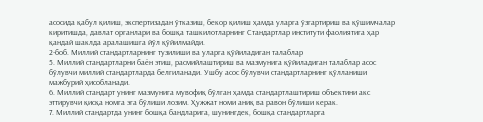асосида қабул қилиш, экспертизадан ўтказиш, бекор қилиш ҳамда уларга ўзгартириш ва қўшимчалар киритишда, давлат органлари ва бошқа ташкилотларнинг Стандартлар институти фаолиятига ҳар қандай шаклда аралашишга йўл қўйилмайди.
2-боб. Миллий стандартларнинг тузилиши ва уларга қўйиладиган талаблар
5. Миллий стандартларни баён этиш, расмийлаштириш ва мазмунига қўйиладиган талаблар асос бўлувчи миллий стандартларда белгиланади. Ушбу асос бўлувчи стандартларнинг қўлланиши мажбурий ҳисобланади.
6. Миллий стандарт унинг мазмунига мувофиқ бўлган ҳамда стандартлаштириш объектини акс эттирувчи қисқа номга эга бўлиши лозим. Ҳужжат номи аниқ ва равон бўлиши керак.
7. Миллий стандартда унинг бошқа бандларига, шунингдек, бошқа стандартларга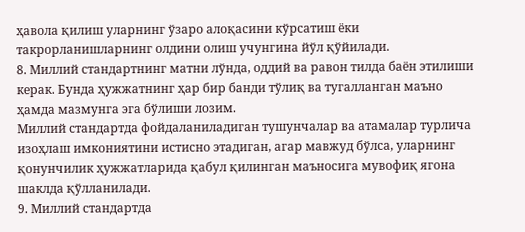ҳавола қилиш уларнинг ўзаро алоқасини кўрсатиш ёки такрорланишларнинг олдини олиш учунгина йўл қўйилади.
8. Миллий стандартнинг матни лўнда, оддий ва равон тилда баён этилиши керак. Бунда ҳужжатнинг ҳар бир банди тўлиқ ва тугалланган маъно ҳамда мазмунга эга бўлиши лозим.
Миллий стандартда фойдаланиладиган тушунчалар ва атамалар турлича изоҳлаш имкониятини истисно этадиган, агар мавжуд бўлса, уларнинг қонунчилик ҳужжатларида қабул қилинган маъносига мувофиқ ягона шаклда қўлланилади.
9. Миллий стандартда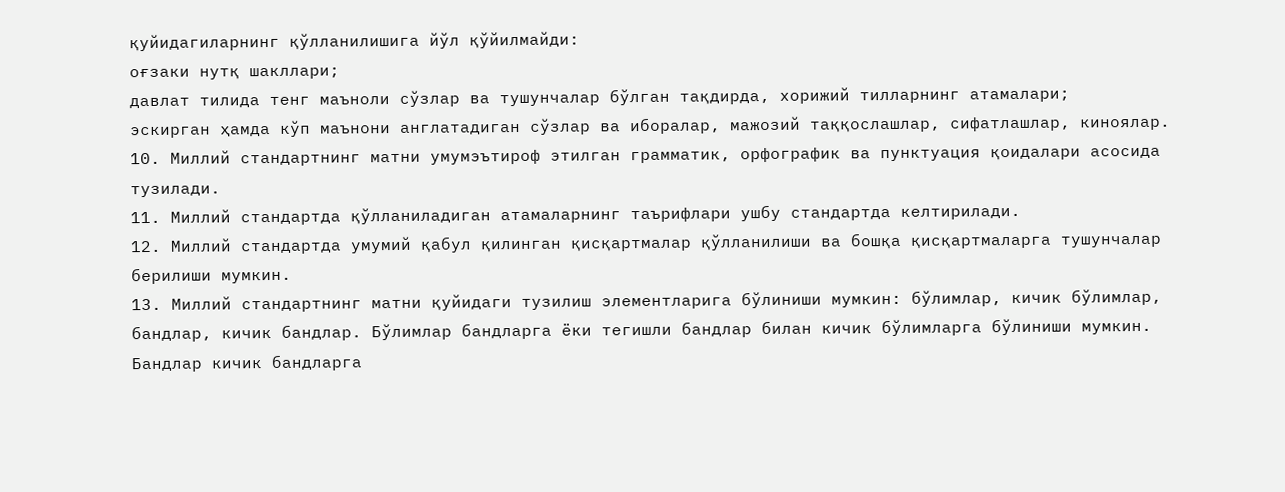қуйидагиларнинг қўлланилишига йўл қўйилмайди:
оғзаки нутқ шакллари;
давлат тилида тенг маъноли сўзлар ва тушунчалар бўлган тақдирда, хорижий тилларнинг атамалари;
эскирган ҳамда кўп маънони англатадиган сўзлар ва иборалар, мажозий таққослашлар, сифатлашлар, киноялар.
10. Миллий стандартнинг матни умумэътироф этилган грамматик, орфографик ва пунктуация қоидалари асосида тузилади.
11. Миллий стандартда қўлланиладиган атамаларнинг таърифлари ушбу стандартда келтирилади.
12. Миллий стандартда умумий қабул қилинган қисқартмалар қўлланилиши ва бошқа қисқартмаларга тушунчалар берилиши мумкин.
13. Миллий стандартнинг матни қуйидаги тузилиш элементларига бўлиниши мумкин: бўлимлар, кичик бўлимлар, бандлар, кичик бандлар. Бўлимлар бандларга ёки тегишли бандлар билан кичик бўлимларга бўлиниши мумкин. Бандлар кичик бандларга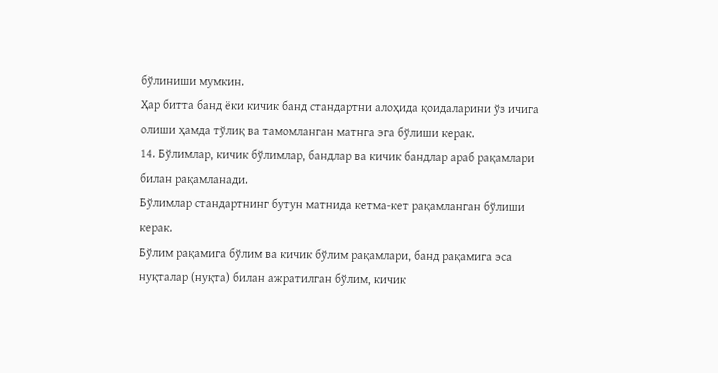бўлиниши мумкин.
Ҳар битта банд ёки кичик банд стандартни алоҳида қоидаларини ўз ичига олиши ҳамда тўлиқ ва тамомланган матнга эга бўлиши керак.
14. Бўлимлар, кичик бўлимлар, бандлар ва кичик бандлар араб рақамлари билан рақамланади.
Бўлимлар стандартнинг бутун матнида кетма-кет рақамланган бўлиши керак.
Бўлим рақамига бўлим ва кичик бўлим рақамлари, банд рақамига эса нуқталар (нуқта) билан ажратилган бўлим, кичик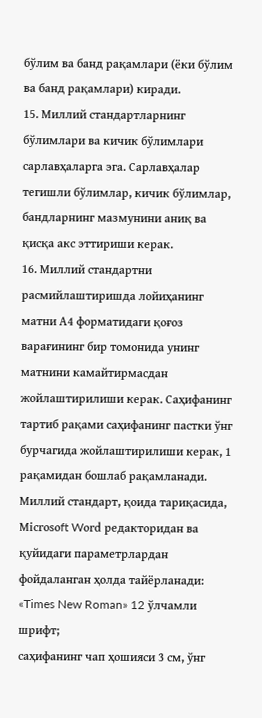бўлим ва банд рақамлари (ёки бўлим ва банд рақамлари) киради.
15. Миллий стандартларнинг бўлимлари ва кичик бўлимлари сарлавҳаларга эга. Сарлавҳалар тегишли бўлимлар, кичик бўлимлар, бандларнинг мазмунини аниқ ва қисқа акс эттириши керак.
16. Миллий стандартни расмийлаштиришда лойиҳанинг матни А4 форматидаги қоғоз варағининг бир томонида унинг матнини камайтирмасдан жойлаштирилиши керак. Саҳифанинг тартиб рақами саҳифанинг пастки ўнг бурчагида жойлаштирилиши керак, 1 рақамидан бошлаб рақамланади.
Миллий стандарт, қоида тариқасида, Мiсrоsоft Wоrd редакторидан ва қуйидаги параметрлардан фойдаланган ҳолда тайёрланади:
«Times New Roman» 12 ўлчамли шрифт;
саҳифанинг чап ҳошияси 3 см, ўнг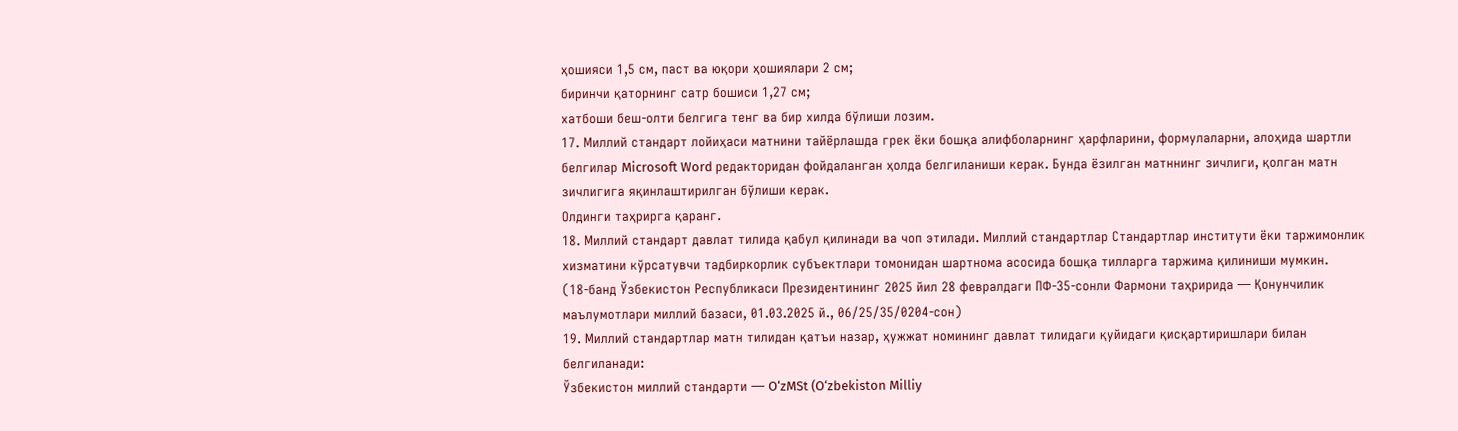ҳошияси 1,5 см, паст ва юқори ҳошиялари 2 см;
биринчи қаторнинг сатр бошиси 1,27 см;
хатбоши беш-олти белгига тенг ва бир хилда бўлиши лозим.
17. Миллий стандарт лойиҳаси матнини тайёрлашда грек ёки бошқа алифболарнинг ҳарфларини, формулаларни, алоҳида шартли белгилар Microsoft Word редакторидан фойдаланган ҳолда белгиланиши керак. Бунда ёзилган матннинг зичлиги, қолган матн зичлигига яқинлаштирилган бўлиши керак.
Олдинги таҳрирга қаранг.
18. Миллий стандарт давлат тилида қабул қилинади ва чоп этилади. Миллий стандартлар Стандартлар институти ёки таржимонлик хизматини кўрсатувчи тадбиркорлик субъектлари томонидан шартнома асосида бошқа тилларга таржима қилиниши мумкин.
(18-банд Ўзбекистон Республикаси Президентининг 2025 йил 28 февралдаги ПФ-35-сонли Фармони таҳририда — Қонунчилик маълумотлари миллий базаси, 01.03.2025 й., 06/25/35/0204-сон)
19. Миллий стандартлар матн тилидан қатъи назар, ҳужжат номининг давлат тилидаги қуйидаги қисқартиришлари билан белгиланади:
Ўзбекистон миллий стандарти — O‘zMSt (O‘zbekiston Milliy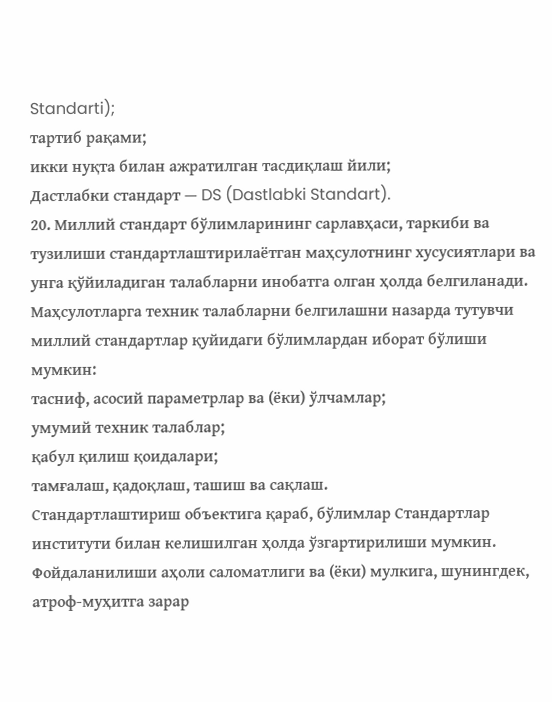Standarti);
тартиб рақами;
икки нуқта билан ажратилган тасдиқлаш йили;
Дастлабки стандарт — DS (Dastlabki Standart).
20. Миллий стандарт бўлимларининг сарлавҳаси, таркиби ва тузилиши стандартлаштирилаётган маҳсулотнинг хусусиятлари ва унга қўйиладиган талабларни инобатга олган ҳолда белгиланади.
Маҳсулотларга техник талабларни белгилашни назарда тутувчи миллий стандартлар қуйидаги бўлимлардан иборат бўлиши мумкин:
тасниф, асосий параметрлар ва (ёки) ўлчамлар;
умумий техник талаблар;
қабул қилиш қоидалари;
тамғалаш, қадоқлаш, ташиш ва сақлаш.
Стандартлаштириш объектига қараб, бўлимлар Стандартлар институти билан келишилган ҳолда ўзгартирилиши мумкин.
Фойдаланилиши аҳоли саломатлиги ва (ёки) мулкига, шунингдек, атроф-муҳитга зарар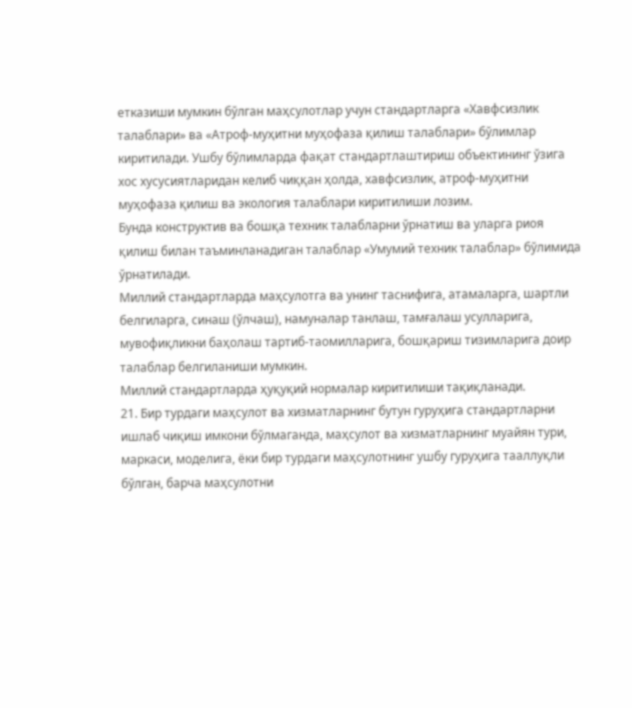етказиши мумкин бўлган маҳсулотлар учун стандартларга «Хавфсизлик талаблари» ва «Атроф-муҳитни муҳофаза қилиш талаблари» бўлимлар киритилади. Ушбу бўлимларда фақат стандартлаштириш объектининг ўзига хос хусусиятларидан келиб чиққан ҳолда, хавфсизлик, атроф-муҳитни муҳофаза қилиш ва экология талаблари киритилиши лозим.
Бунда конструктив ва бошқа техник талабларни ўрнатиш ва уларга риоя қилиш билан таъминланадиган талаблар «Умумий техник талаблар» бўлимида ўрнатилади.
Миллий стандартларда маҳсулотга ва унинг таснифига, атамаларга, шартли белгиларга, синаш (ўлчаш), намуналар танлаш, тамғалаш усулларига, мувофиқликни баҳолаш тартиб-таомилларига, бошқариш тизимларига доир талаблар белгиланиши мумкин.
Миллий стандартларда ҳуқуқий нормалар киритилиши тақиқланади.
21. Бир турдаги маҳсулот ва хизматларнинг бутун гуруҳига стандартларни ишлаб чиқиш имкони бўлмаганда, маҳсулот ва хизматларнинг муайян тури, маркаси, моделига, ёки бир турдаги маҳсулотнинг ушбу гуруҳига тааллуқли бўлган, барча маҳсулотни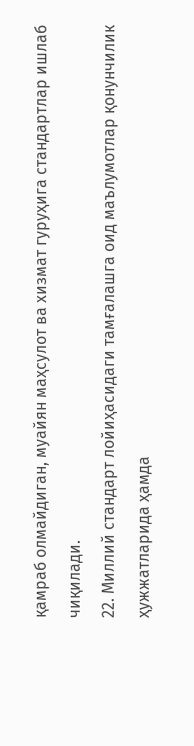қамраб олмайдиган, муайян маҳсулот ва хизмат гуруҳига стандартлар ишлаб чиқилади.
22. Миллий стандарт лойиҳасидаги тамғалашга оид маълумотлар қонунчилик ҳужжатларида ҳамда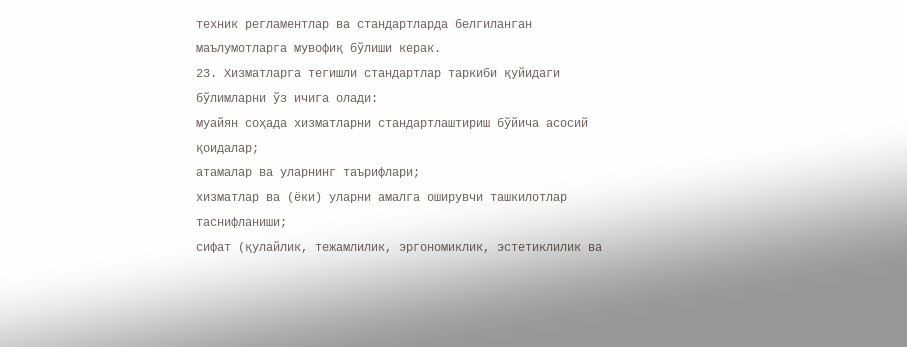техник регламентлар ва стандартларда белгиланган маълумотларга мувофиқ бўлиши керак.
23. Хизматларга тегишли стандартлар таркиби қуйидаги бўлимларни ўз ичига олади:
муайян соҳада хизматларни стандартлаштириш бўйича асосий қоидалар;
атамалар ва уларнинг таърифлари;
хизматлар ва (ёки) уларни амалга оширувчи ташкилотлар таснифланиши;
сифат (қулайлик, тежамлилик, эргономиклик, эстетиклилик ва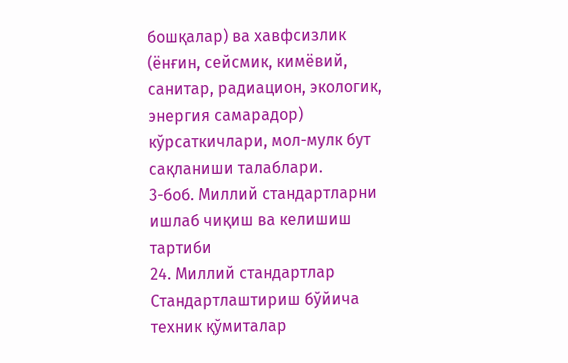бошқалар) ва хавфсизлик (ёнғин, сейсмик, кимёвий, санитар, радиацион, экологик, энергия самарадор) кўрсаткичлари, мол-мулк бут сақланиши талаблари.
3-боб. Миллий стандартларни ишлаб чиқиш ва келишиш тартиби
24. Миллий стандартлар Стандартлаштириш бўйича техник қўмиталар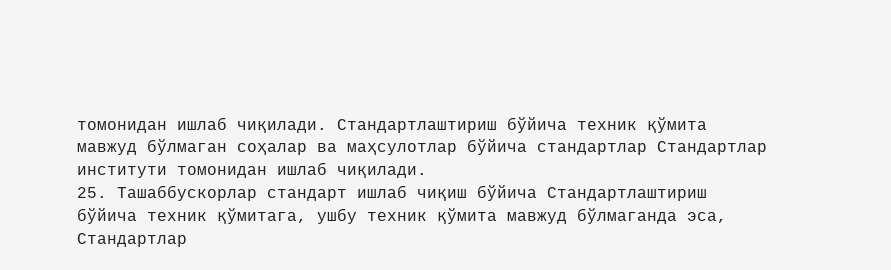томонидан ишлаб чиқилади. Стандартлаштириш бўйича техник қўмита мавжуд бўлмаган соҳалар ва маҳсулотлар бўйича стандартлар Стандартлар институти томонидан ишлаб чиқилади.
25. Ташаббускорлар стандарт ишлаб чиқиш бўйича Стандартлаштириш бўйича техник қўмитага, ушбу техник қўмита мавжуд бўлмаганда эса, Стандартлар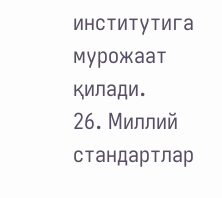институтига мурожаат қилади.
26. Миллий стандартлар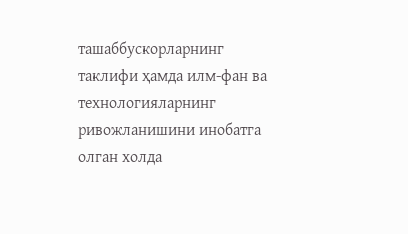ташаббускорларнинг таклифи ҳамда илм-фан ва технологияларнинг ривожланишини инобатга олган холда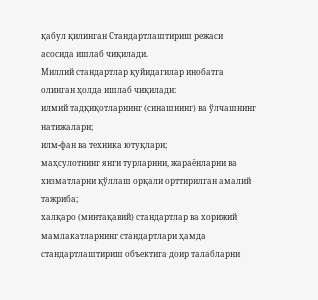қабул қилинган Стандартлаштириш режаси асосида ишлаб чиқилади.
Миллий стандартлар қуйидагилар инобатга олинган ҳолда ишлаб чиқилади:
илмий тадқиқотларнинг (синашнинг) ва ўлчашнинг натижалари;
илм-фан ва техника ютуқлари;
маҳсулотнинг янги турларини, жараёнларни ва хизматларни қўллаш орқали орттирилган амалий тажриба;
халқаро (минтақавий) стандартлар ва хорижий мамлакатларнинг стандартлари ҳамда стандартлаштириш объектига доир талабларни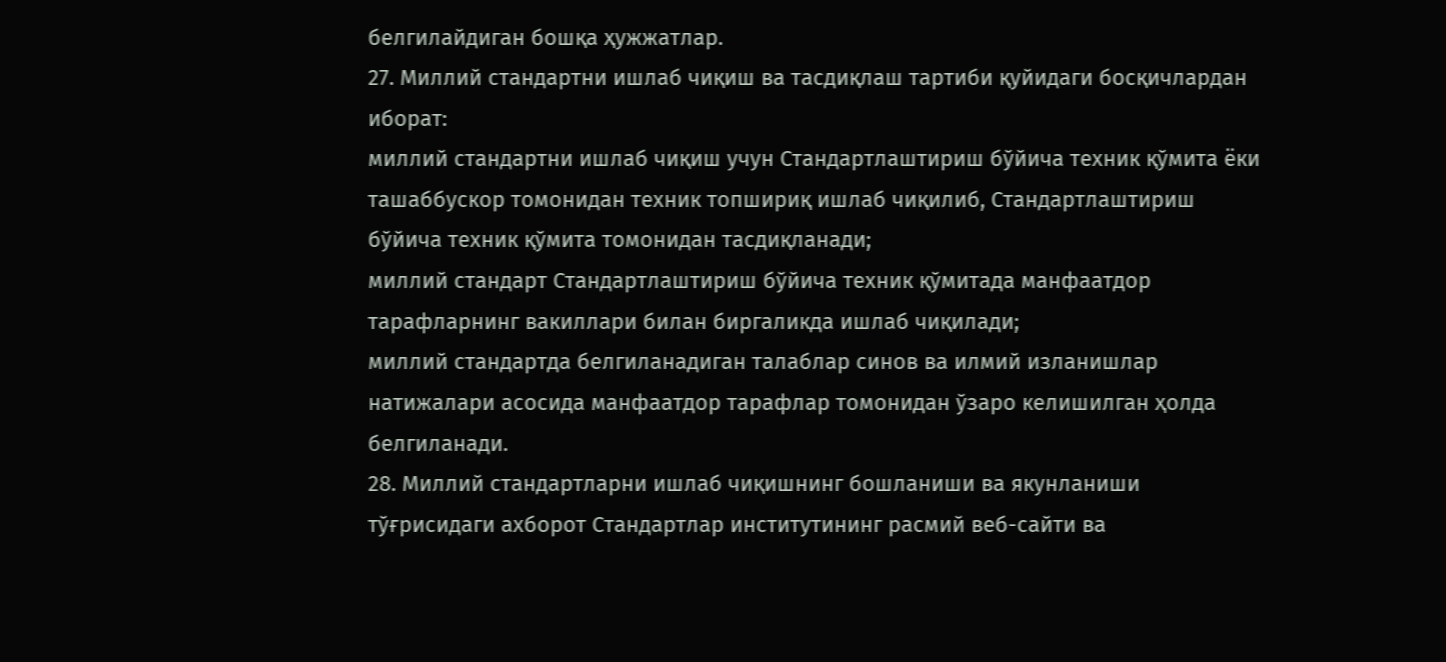белгилайдиган бошқа ҳужжатлар.
27. Миллий стандартни ишлаб чиқиш ва тасдиқлаш тартиби қуйидаги босқичлардан иборат:
миллий стандартни ишлаб чиқиш учун Стандартлаштириш бўйича техник қўмита ёки ташаббускор томонидан техник топшириқ ишлаб чиқилиб, Стандартлаштириш бўйича техник қўмита томонидан тасдиқланади;
миллий стандарт Стандартлаштириш бўйича техник қўмитада манфаатдор тарафларнинг вакиллари билан биргаликда ишлаб чиқилади;
миллий стандартда белгиланадиган талаблар синов ва илмий изланишлар натижалари асосида манфаатдор тарафлар томонидан ўзаро келишилган ҳолда белгиланади.
28. Миллий стандартларни ишлаб чиқишнинг бошланиши ва якунланиши тўғрисидаги ахборот Стандартлар институтининг расмий веб-сайти ва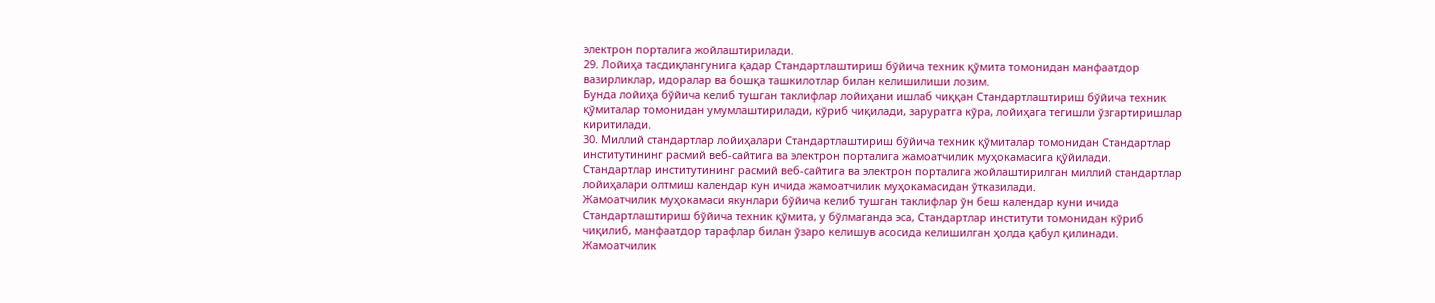электрон порталига жойлаштирилади.
29. Лойиҳа тасдиқлангунига қадар Стандартлаштириш бўйича техник қўмита томонидан манфаатдор вазирликлар, идоралар ва бошқа ташкилотлар билан келишилиши лозим.
Бунда лойиҳа бўйича келиб тушган таклифлар лойиҳани ишлаб чиққан Стандартлаштириш бўйича техник қўмиталар томонидан умумлаштирилади, кўриб чиқилади, заруратга кўра, лойиҳага тегишли ўзгартиришлар киритилади.
30. Миллий стандартлар лойиҳалари Стандартлаштириш бўйича техник қўмиталар томонидан Стандартлар институтининг расмий веб-сайтига ва электрон порталига жамоатчилик муҳокамасига қўйилади.
Стандартлар институтининг расмий веб-сайтига ва электрон порталига жойлаштирилган миллий стандартлар лойиҳалари олтмиш календар кун ичида жамоатчилик муҳокамасидан ўтказилади.
Жамоатчилик муҳокамаси якунлари бўйича келиб тушган таклифлар ўн беш календар куни ичида Стандартлаштириш бўйича техник қўмита, у бўлмаганда эса, Стандартлар институти томонидан кўриб чиқилиб, манфаатдор тарафлар билан ўзаро келишув асосида келишилган ҳолда қабул қилинади. Жамоатчилик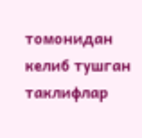томонидан келиб тушган таклифлар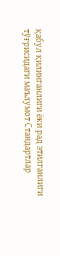қабул қилинганлиги ёки рад этилганлиги тўғрисидаги маълумот Стандартлар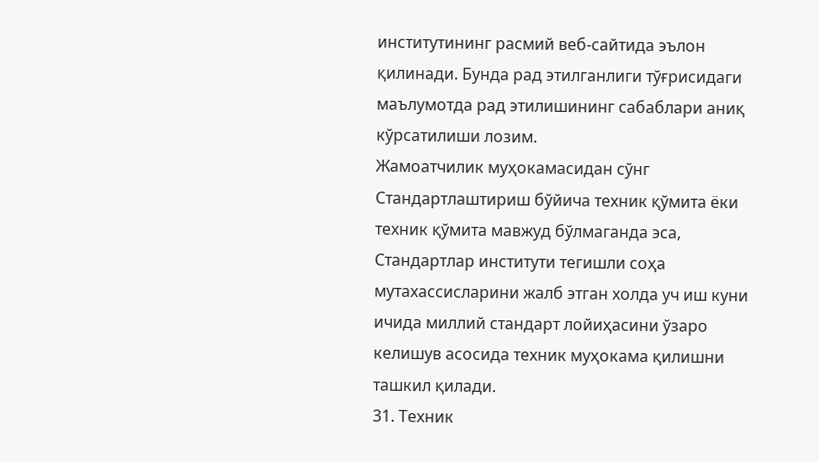институтининг расмий веб-сайтида эълон қилинади. Бунда рад этилганлиги тўғрисидаги маълумотда рад этилишининг сабаблари аниқ кўрсатилиши лозим.
Жамоатчилик муҳокамасидан сўнг Стандартлаштириш бўйича техник қўмита ёки техник қўмита мавжуд бўлмаганда эса, Стандартлар институти тегишли соҳа мутахассисларини жалб этган холда уч иш куни ичида миллий стандарт лойиҳасини ўзаро келишув асосида техник муҳокама қилишни ташкил қилади.
31. Техник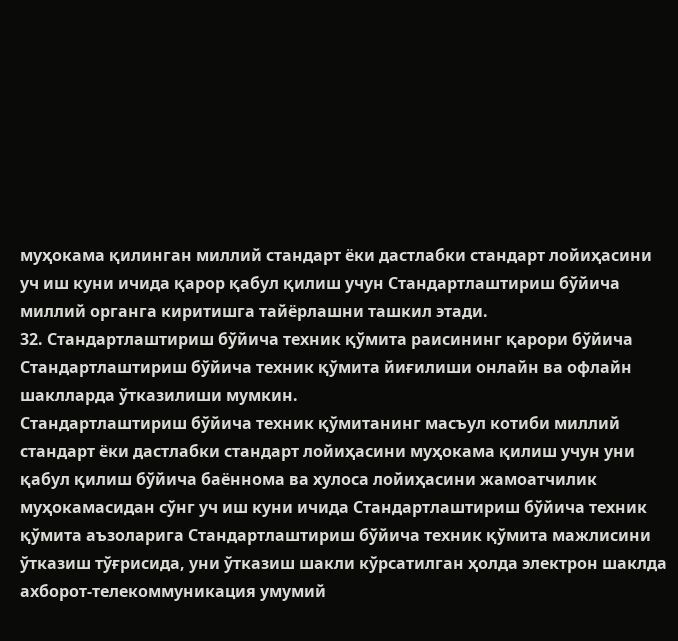муҳокама қилинган миллий стандарт ёки дастлабки стандарт лойиҳасини уч иш куни ичида қарор қабул қилиш учун Стандартлаштириш бўйича миллий органга киритишга тайёрлашни ташкил этади.
32. Стандартлаштириш бўйича техник қўмита раисининг қарори бўйича Стандартлаштириш бўйича техник қўмита йиғилиши онлайн ва офлайн шаклларда ўтказилиши мумкин.
Стандартлаштириш бўйича техник қўмитанинг масъул котиби миллий стандарт ёки дастлабки стандарт лойиҳасини муҳокама қилиш учун уни қабул қилиш бўйича баённома ва хулоса лойиҳасини жамоатчилик муҳокамасидан сўнг уч иш куни ичида Стандартлаштириш бўйича техник қўмита аъзоларига Стандартлаштириш бўйича техник қўмита мажлисини ўтказиш тўғрисида, уни ўтказиш шакли кўрсатилган ҳолда электрон шаклда ахборот-телекоммуникация умумий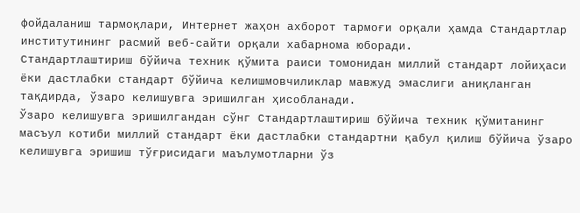фойдаланиш тармоқлари, Интернет жаҳон ахборот тармоғи орқали ҳамда Стандартлар институтининг расмий веб-сайти орқали хабарнома юборади.
Стандартлаштириш бўйича техник қўмита раиси томонидан миллий стандарт лойиҳаси ёки дастлабки стандарт бўйича келишмовчиликлар мавжуд эмаслиги аниқланган тақдирда, ўзаро келишувга эришилган ҳисобланади.
Ўзаро келишувга эришилгандан сўнг Стандартлаштириш бўйича техник қўмитанинг масъул котиби миллий стандарт ёки дастлабки стандартни қабул қилиш бўйича ўзаро келишувга эришиш тўғрисидаги маълумотларни ўз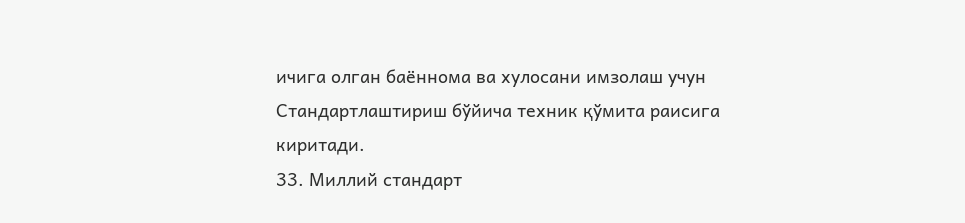ичига олган баённома ва хулосани имзолаш учун Стандартлаштириш бўйича техник қўмита раисига киритади.
33. Миллий стандарт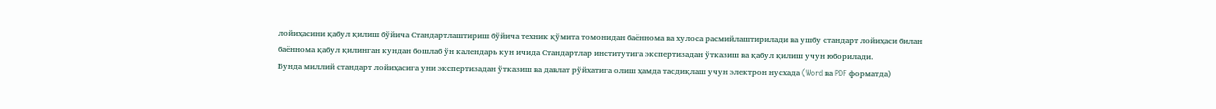лойиҳасини қабул қилиш бўйича Стандартлаштириш бўйича техник қўмита томонидан баённома ва хулоса расмийлаштирилади ва ушбу стандарт лойиҳаси билан баённома қабул қилинган кундан бошлаб ўн календарь кун ичида Стандартлар институтига экспертизадан ўтказиш ва қабул қилиш учун юборилади.
Бунда миллий стандарт лойиҳасига уни экспертизадан ўтказиш ва давлат рўйхатига олиш ҳамда тасдиқлаш учун электрон нусхада (Word ва PDF форматда)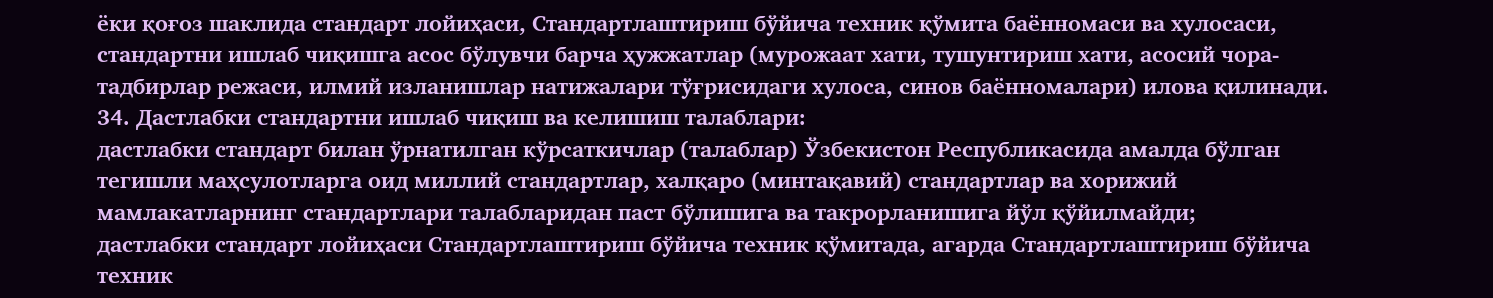ёки қоғоз шаклида стандарт лойиҳаси, Стандартлаштириш бўйича техник қўмита баённомаси ва хулосаси, стандартни ишлаб чиқишга асос бўлувчи барча ҳужжатлар (мурожаат хати, тушунтириш хати, асосий чора-тадбирлар режаси, илмий изланишлар натижалари тўғрисидаги хулоса, синов баённомалари) илова қилинади.
34. Дастлабки стандартни ишлаб чиқиш ва келишиш талаблари:
дастлабки стандарт билан ўрнатилган кўрсаткичлар (талаблар) Ўзбекистон Республикасида амалда бўлган тегишли маҳсулотларга оид миллий стандартлар, халқаро (минтақавий) стандартлар ва хорижий мамлакатларнинг стандартлари талабларидан паст бўлишига ва такрорланишига йўл қўйилмайди;
дастлабки стандарт лойиҳаси Стандартлаштириш бўйича техник қўмитада, агарда Стандартлаштириш бўйича техник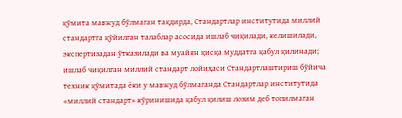қўмита мавжуд бўлмаган тақдирда, Стандартлар институтида миллий стандартга қўйилган талаблар асосида ишлаб чиқилади, келишилади, экспертизадан ўтказилади ва муайян қисқа муддатга қабул қилинади;
ишлаб чиқилган миллий стандарт лойиҳаси Стандартлаштириш бўйича техник қўмитада ёки у мавжуд бўлмаганда Стандартлар институтида «миллий стандарт» кўринишида қабул қилиш лозим деб топилмаган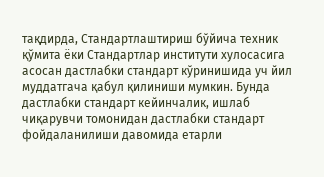тақдирда, Стандартлаштириш бўйича техник қўмита ёки Стандартлар институти хулосасига асосан дастлабки стандарт кўринишида уч йил муддатгача қабул қилиниши мумкин. Бунда дастлабки стандарт кейинчалик, ишлаб чиқарувчи томонидан дастлабки стандарт фойдаланилиши давомида етарли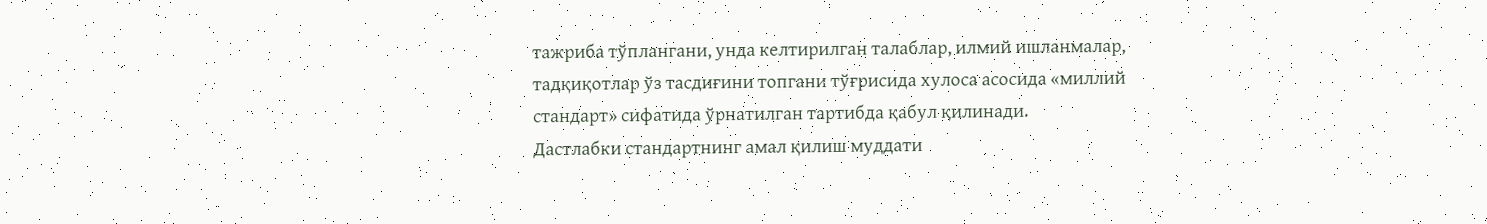тажриба тўплангани, унда келтирилган талаблар, илмий ишланмалар, тадқиқотлар ўз тасдиғини топгани тўғрисида хулоса асосида «миллий стандарт» сифатида ўрнатилган тартибда қабул қилинади.
Дастлабки стандартнинг амал қилиш муддати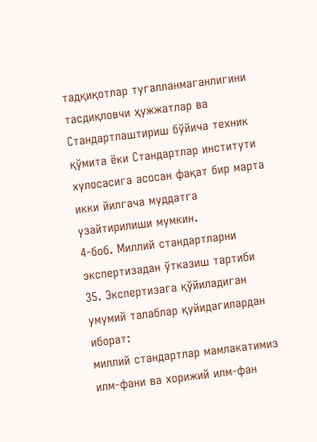тадқиқотлар тугалланмаганлигини тасдиқловчи ҳужжатлар ва Стандартлаштириш бўйича техник қўмита ёки Стандартлар институти хулосасига асосан фақат бир марта икки йилгача муддатга узайтирилиши мумкин.
4-боб. Миллий стандартларни экспертизадан ўтказиш тартиби
35. Экспертизага қўйиладиган умумий талаблар қуйидагилардан иборат:
миллий стандартлар мамлакатимиз илм-фани ва хорижий илм-фан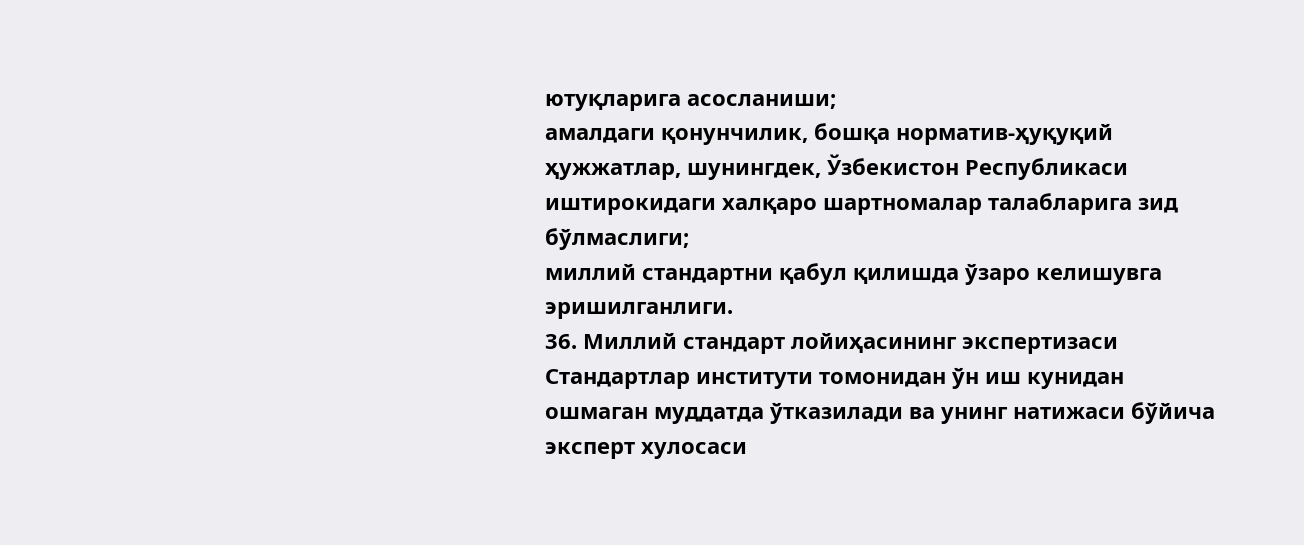ютуқларига асосланиши;
амалдаги қонунчилик, бошқа норматив-ҳуқуқий ҳужжатлар, шунингдек, Ўзбекистон Республикаси иштирокидаги халқаро шартномалар талабларига зид бўлмаслиги;
миллий стандартни қабул қилишда ўзаро келишувга эришилганлиги.
36. Миллий стандарт лойиҳасининг экспертизаси Стандартлар институти томонидан ўн иш кунидан ошмаган муддатда ўтказилади ва унинг натижаси бўйича эксперт хулосаси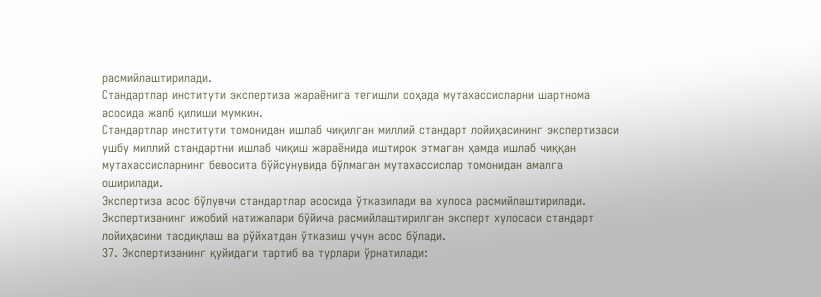расмийлаштирилади.
Стандартлар институти экспертиза жараёнига тегишли соҳада мутахассисларни шартнома асосида жалб қилиши мумкин.
Стандартлар институти томонидан ишлаб чиқилган миллий стандарт лойиҳасининг экспертизаси ушбу миллий стандартни ишлаб чиқиш жараёнида иштирок этмаган ҳамда ишлаб чиққан мутахассисларнинг бевосита бўйсунувида бўлмаган мутахассислар томонидан амалга оширилади.
Экспертиза асос бўлувчи стандартлар асосида ўтказилади ва хулоса расмийлаштирилади.
Экспертизанинг ижобий натижалари бўйича расмийлаштирилган эксперт хулосаси стандарт лойиҳасини тасдиқлаш ва рўйхатдан ўтказиш учун асос бўлади.
37. Экспертизанинг қуйидаги тартиб ва турлари ўрнатилади: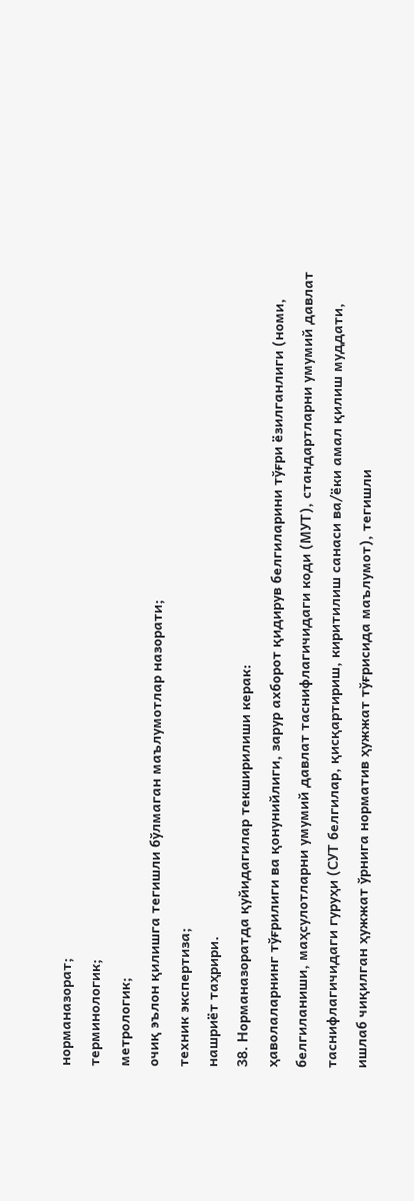норманазорат;
терминологик;
метрологик;
очиқ эълон қилишга тегишли бўлмаган маълумотлар назорати;
техник экспертиза;
нашриёт таҳрири.
38. Норманазоратда қуйидагилар текширилиши керак:
ҳаволаларнинг тўғрилиги ва қонунийлиги, зарур ахборот қидирув белгиларини тўғри ёзилганлиги (номи, белгиланиши, маҳсулотларни умумий давлат таснифлагичидаги коди (МУТ), стандартларни умумий давлат таснифлагичидаги гуруҳи (СУТ белгилар, қисқартириш, киритилиш санаси ва/ёки амал қилиш муддати, ишлаб чиқилган ҳужжат ўрнига норматив ҳужжат тўғрисида маълумот), тегишли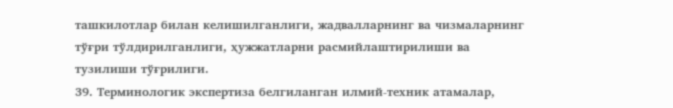ташкилотлар билан келишилганлиги, жадвалларнинг ва чизмаларнинг тўғри тўлдирилганлиги, ҳужжатларни расмийлаштирилиши ва тузилиши тўғрилиги.
39. Терминологик экспертиза белгиланган илмий-техник атамалар,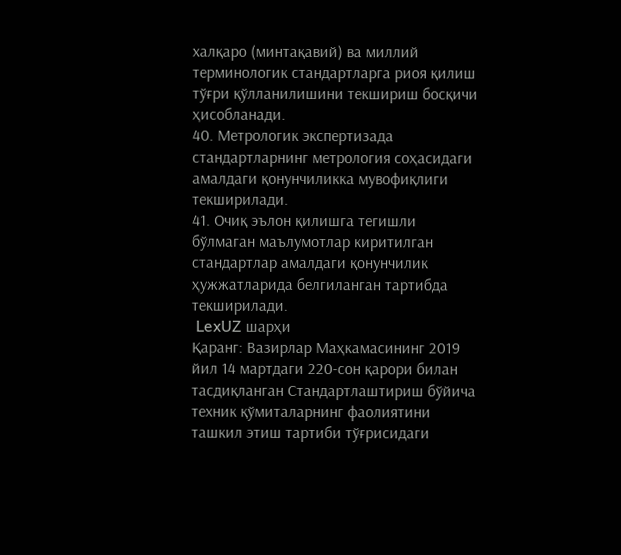халқаро (минтақавий) ва миллий терминологик стандартларга риоя қилиш тўғри қўлланилишини текшириш босқичи ҳисобланади.
40. Метрологик экспертизада стандартларнинг метрология соҳасидаги амалдаги қонунчиликка мувофиқлиги текширилади.
41. Очиқ эълон қилишга тегишли бўлмаган маълумотлар киритилган стандартлар амалдаги қонунчилик ҳужжатларида белгиланган тартибда текширилади.
 LexUZ шарҳи
Қаранг: Вазирлар Маҳкамасининг 2019 йил 14 мартдаги 220-сон қарори билан тасдиқланган Стандартлаштириш бўйича техник қўмиталарнинг фаолиятини ташкил этиш тартиби тўғрисидаги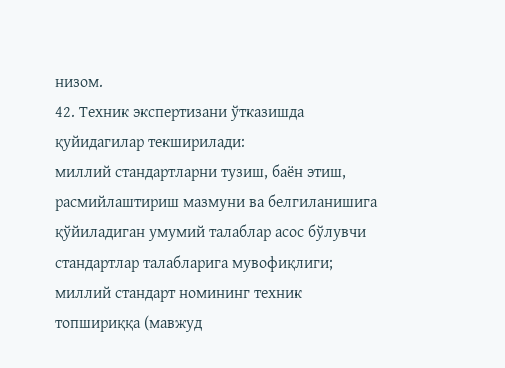низом.
42. Техник экспертизани ўтказишда қуйидагилар текширилади:
миллий стандартларни тузиш, баён этиш, расмийлаштириш мазмуни ва белгиланишига қўйиладиган умумий талаблар асос бўлувчи стандартлар талабларига мувофиқлиги;
миллий стандарт номининг техник топшириққа (мавжуд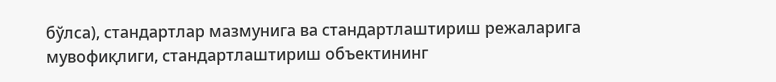бўлса), стандартлар мазмунига ва стандартлаштириш режаларига мувофиқлиги, стандартлаштириш объектининг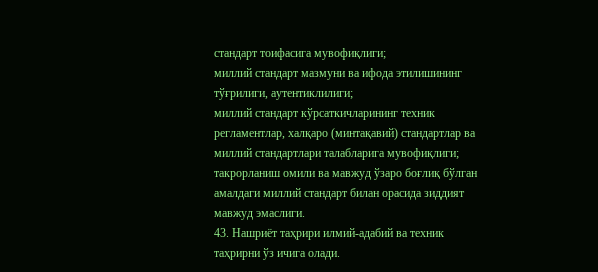стандарт тоифасига мувофиқлиги;
миллий стандарт мазмуни ва ифода этилишининг тўғрилиги, аутентиклилиги;
миллий стандарт кўрсаткичларининг техник регламентлар, халқаро (минтақавий) стандартлар ва миллий стандартлари талабларига мувофиқлиги;
такрорланиш омили ва мавжуд ўзаро боғлиқ бўлган амалдаги миллий стандарт билан орасида зиддият мавжуд эмаслиги.
43. Нашриёт таҳрири илмий-адабий ва техник таҳрирни ўз ичига олади.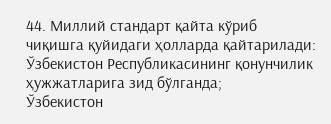44. Миллий стандарт қайта кўриб чиқишга қуйидаги ҳолларда қайтарилади:
Ўзбекистон Республикасининг қонунчилик ҳужжатларига зид бўлганда;
Ўзбекистон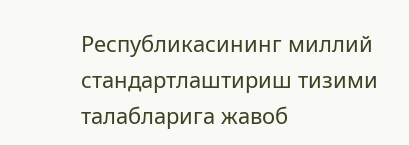Республикасининг миллий стандартлаштириш тизими талабларига жавоб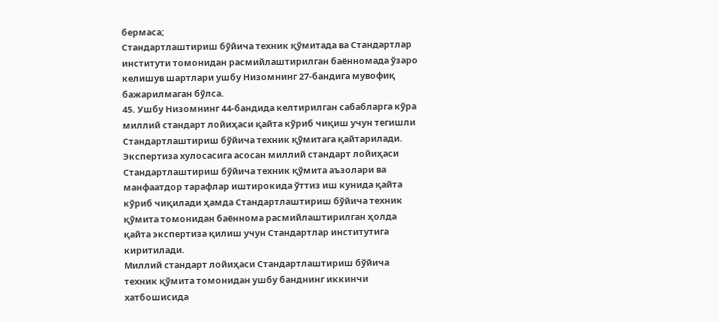бермаса;
Стандартлаштириш бўйича техник қўмитада ва Стандартлар институти томонидан расмийлаштирилган баённомада ўзаро келишув шартлари ушбу Низомнинг 27-бандига мувофиқ бажарилмаган бўлса.
45. Ушбу Низомнинг 44-бандида келтирилган сабабларга кўра миллий стандарт лойиҳаси қайта кўриб чиқиш учун тегишли Стандартлаштириш бўйича техник қўмитага қайтарилади.
Экспертиза хулосасига асосан миллий стандарт лойиҳаси Стандартлаштириш бўйича техник қўмита аъзолари ва манфаатдор тарафлар иштирокида ўттиз иш кунида қайта кўриб чиқилади ҳамда Стандартлаштириш бўйича техник қўмита томонидан баённома расмийлаштирилган ҳолда қайта экспертиза қилиш учун Стандартлар институтига киритилади.
Миллий стандарт лойиҳаси Стандартлаштириш бўйича техник қўмита томонидан ушбу банднинг иккинчи хатбошисида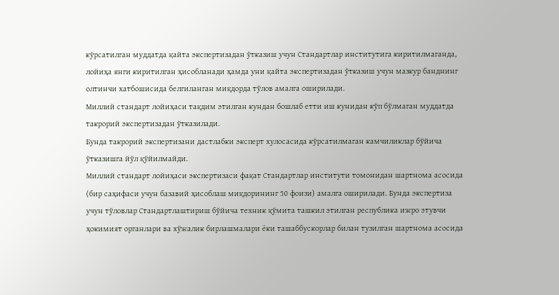кўрсатилган муддатда қайта экспертизадан ўтказиш учун Стандартлар институтига киритилмаганда, лойиҳа янги киритилган ҳисобланади ҳамда уни қайта экспертизадан ўтказиш учун мазкур банднинг олтинчи хатбошисида белгиланган миқдорда тўлов амалга оширилади.
Миллий стандарт лойиҳаси тақдим этилган кундан бошлаб етти иш кунидан кўп бўлмаган муддатда такрорий экспертизадан ўтказилади.
Бунда такрорий экспертизани дастлабки эксперт хулосасида кўрсатилмаган камчиликлар бўйича ўтказишга йўл қўйилмайди.
Миллий стандарт лойиҳаси экспертизаси фақат Стандартлар институти томонидан шартнома асосида (бир саҳифаси учун базавий ҳисоблаш миқдорининг 50 фоизи) амалга оширилади. Бунда экспертиза учун тўловлар Стандартлаштириш бўйича техник қўмита ташкил этилган республика ижро этувчи ҳокимият органлари ва хўжалик бирлашмалари ёки ташаббускорлар билан тузилган шартнома асосида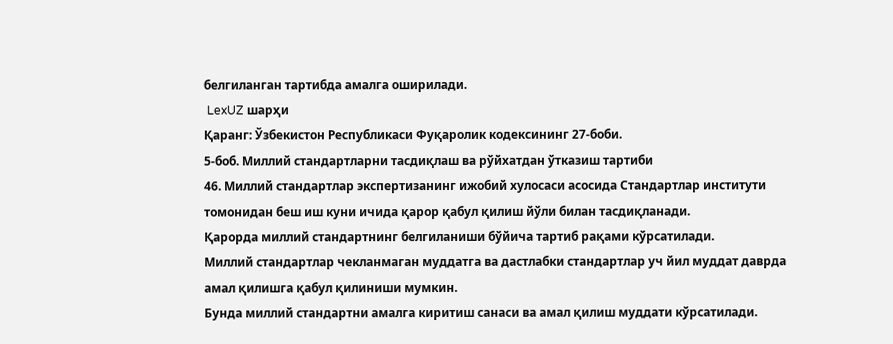белгиланган тартибда амалга оширилади.
 LexUZ шарҳи
Қаранг: Ўзбекистон Республикаси Фуқаролик кодексининг 27-боби.
5-боб. Миллий стандартларни тасдиқлаш ва рўйхатдан ўтказиш тартиби
46. Миллий стандартлар экспертизанинг ижобий хулосаси асосида Стандартлар институти томонидан беш иш куни ичида қарор қабул қилиш йўли билан тасдиқланади.
Қарорда миллий стандартнинг белгиланиши бўйича тартиб рақами кўрсатилади.
Миллий стандартлар чекланмаган муддатга ва дастлабки стандартлар уч йил муддат даврда амал қилишга қабул қилиниши мумкин.
Бунда миллий стандартни амалга киритиш санаси ва амал қилиш муддати кўрсатилади.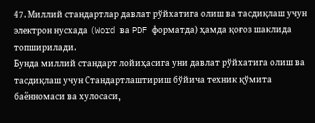47. Миллий стандартлар давлат рўйхатига олиш ва тасдиқлаш учун электрон нусхада (Word ва PDF форматда) ҳамда қоғоз шаклида топширилади.
Бунда миллий стандарт лойиҳасига уни давлат рўйхатига олиш ва тасдиқлаш учун Стандартлаштириш бўйича техник қўмита баённомаси ва хулосаси,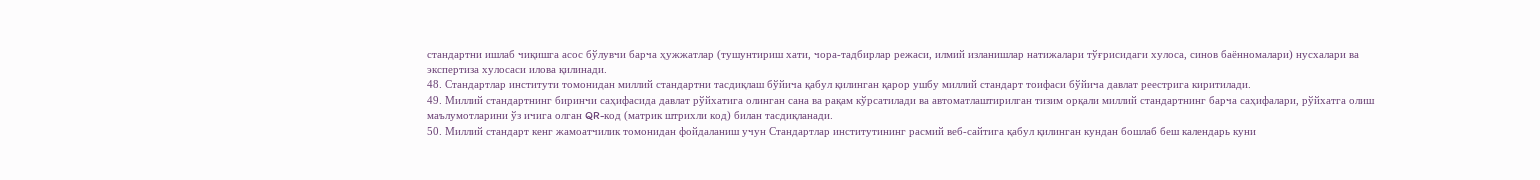стандартни ишлаб чиқишга асос бўлувчи барча ҳужжатлар (тушунтириш хати, чора-тадбирлар режаси, илмий изланишлар натижалари тўғрисидаги хулоса, синов баённомалари) нусхалари ва экспертиза хулосаси илова қилинади.
48. Стандартлар институти томонидан миллий стандартни тасдиқлаш бўйича қабул қилинган қарор ушбу миллий стандарт тоифаси бўйича давлат реестрига киритилади.
49. Миллий стандартнинг биринчи саҳифасида давлат рўйхатига олинган сана ва рақам кўрсатилади ва автоматлаштирилган тизим орқали миллий стандартнинг барча саҳифалари, рўйхатга олиш маълумотларини ўз ичига олган QR-код (матрик штрихли код) билан тасдиқланади.
50. Миллий стандарт кенг жамоатчилик томонидан фойдаланиш учун Стандартлар институтининг расмий веб-сайтига қабул қилинган кундан бошлаб беш календарь куни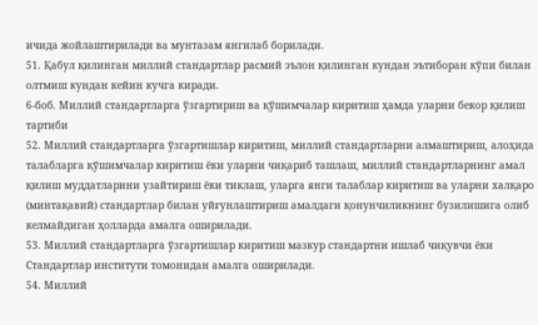ичида жойлаштирилади ва мунтазам янгилаб борилади.
51. Қабул қилинган миллий стандартлар расмий эълон қилинган кундан эътиборан кўпи билан олтмиш кундан кейин кучга киради.
6-боб. Миллий стандартларга ўзгартириш ва қўшимчалар киритиш ҳамда уларни бекор қилиш тартиби
52. Миллий стандартларга ўзгартишлар киритиш, миллий стандартларни алмаштириш, алоҳида талабларга қўшимчалар киритиш ёки уларни чиқариб ташлаш, миллий стандартларнинг амал қилиш муддатларини узайтириш ёки тиклаш, уларга янги талаблар киритиш ва уларни халқаро (минтақавий) стандартлар билан уйғунлаштириш амалдаги қонунчиликнинг бузилишига олиб келмайдиган ҳолларда амалга оширилади.
53. Миллий стандартларга ўзгартишлар киритиш мазкур стандартни ишлаб чиқувчи ёки Стандартлар институти томонидан амалга оширилади.
54. Миллий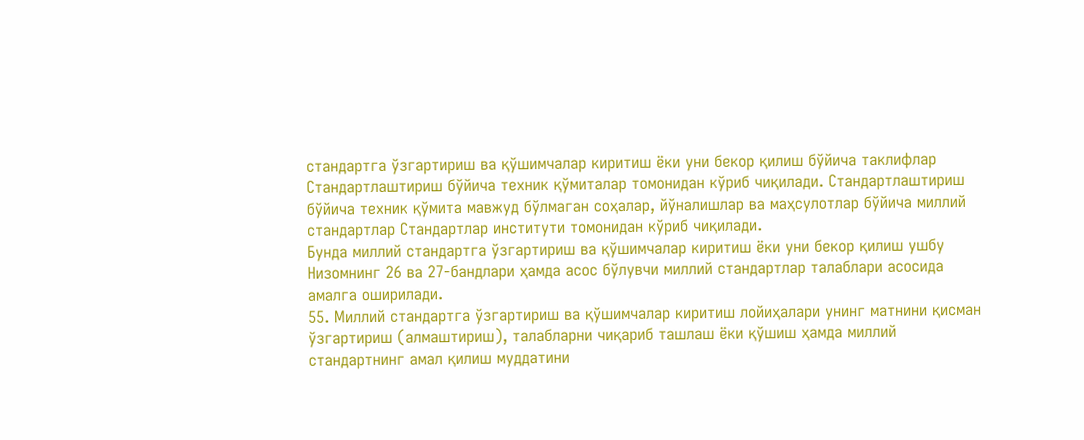стандартга ўзгартириш ва қўшимчалар киритиш ёки уни бекор қилиш бўйича таклифлар Стандартлаштириш бўйича техник қўмиталар томонидан кўриб чиқилади. Стандартлаштириш бўйича техник қўмита мавжуд бўлмаган соҳалар, йўналишлар ва маҳсулотлар бўйича миллий стандартлар Стандартлар институти томонидан кўриб чиқилади.
Бунда миллий стандартга ўзгартириш ва қўшимчалар киритиш ёки уни бекор қилиш ушбу Низомнинг 26 ва 27-бандлари ҳамда асос бўлувчи миллий стандартлар талаблари асосида амалга оширилади.
55. Миллий стандартга ўзгартириш ва қўшимчалар киритиш лойиҳалари унинг матнини қисман ўзгартириш (алмаштириш), талабларни чиқариб ташлаш ёки қўшиш ҳамда миллий стандартнинг амал қилиш муддатини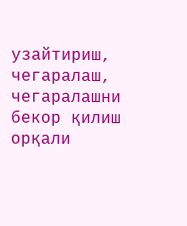узайтириш, чегаралаш, чегаралашни бекор қилиш орқали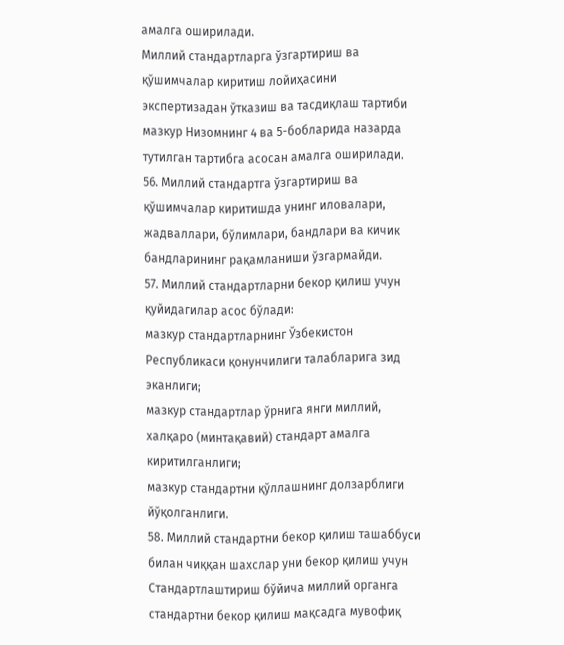амалга оширилади.
Миллий стандартларга ўзгартириш ва қўшимчалар киритиш лойиҳасини экспертизадан ўтказиш ва тасдиқлаш тартиби мазкур Низомнинг 4 ва 5-бобларида назарда тутилган тартибга асосан амалга оширилади.
56. Миллий стандартга ўзгартириш ва қўшимчалар киритишда унинг иловалари, жадваллари, бўлимлари, бандлари ва кичик бандларининг рақамланиши ўзгармайди.
57. Миллий стандартларни бекор қилиш учун қуйидагилар асос бўлади:
мазкур стандартларнинг Ўзбекистон Республикаси қонунчилиги талабларига зид эканлиги;
мазкур стандартлар ўрнига янги миллий, халқаро (минтақавий) стандарт амалга киритилганлиги;
мазкур стандартни қўллашнинг долзарблиги йўқолганлиги.
58. Миллий стандартни бекор қилиш ташаббуси билан чиққан шахслар уни бекор қилиш учун Стандартлаштириш бўйича миллий органга стандартни бекор қилиш мақсадга мувофиқ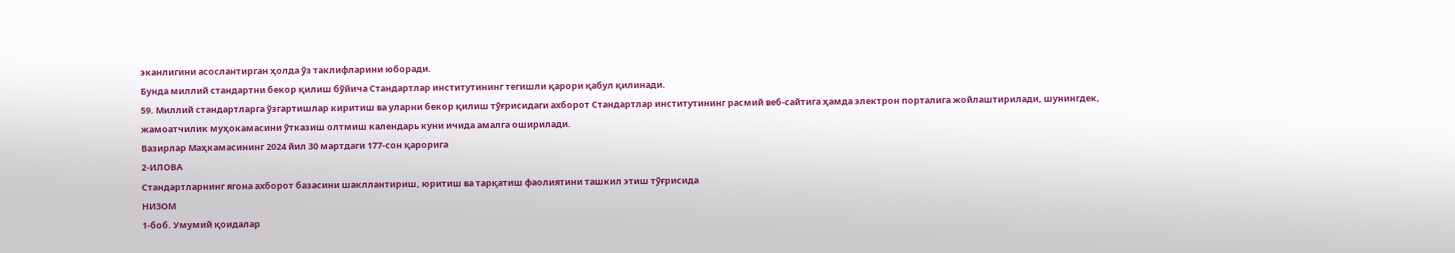эканлигини асослантирган ҳолда ўз таклифларини юборади.
Бунда миллий стандартни бекор қилиш бўйича Стандартлар институтининг тегишли қарори қабул қилинади.
59. Миллий стандартларга ўзгартишлар киритиш ва уларни бекор қилиш тўғрисидаги ахборот Стандартлар институтининг расмий веб-сайтига ҳамда электрон порталига жойлаштирилади, шунингдек, жамоатчилик муҳокамасини ўтказиш олтмиш календарь куни ичида амалга оширилади.
Вазирлар Маҳкамасининг 2024 йил 30 мартдаги 177-сон қарорига
2-ИЛОВА
Стандартларнинг ягона ахборот базасини шакллантириш, юритиш ва тарқатиш фаолиятини ташкил этиш тўғрисида
НИЗОМ
1-боб. Умумий қоидалар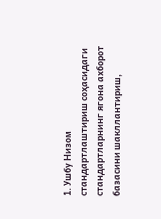1. Ушбу Низом стандартлаштириш соҳасидаги стандартларнинг ягона ахборот базасини шакллантириш,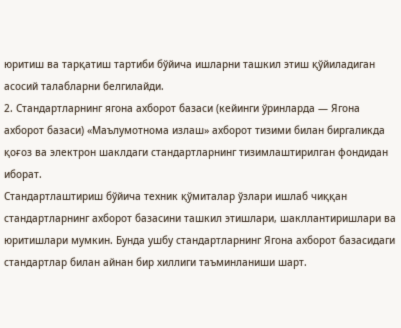юритиш ва тарқатиш тартиби бўйича ишларни ташкил этиш қўйиладиган асосий талабларни белгилайди.
2. Стандартларнинг ягона ахборот базаси (кейинги ўринларда — Ягона ахборот базаси) «Маълумотнома излаш» ахборот тизими билан биргаликда қоғоз ва электрон шаклдаги стандартларнинг тизимлаштирилган фондидан иборат.
Стандартлаштириш бўйича техник қўмиталар ўзлари ишлаб чиққан стандартларнинг ахборот базасини ташкил этишлари, шакллантиришлари ва юритишлари мумкин. Бунда ушбу стандартларнинг Ягона ахборот базасидаги стандартлар билан айнан бир хиллиги таъминланиши шарт.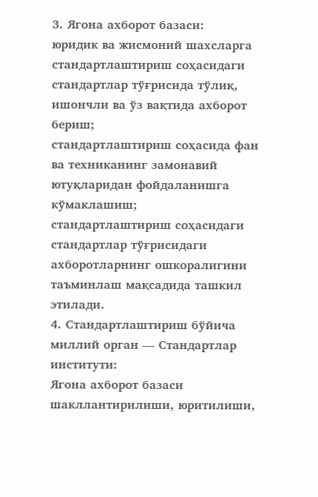3. Ягона ахборот базаси:
юридик ва жисмоний шахсларга стандартлаштириш соҳасидаги стандартлар тўғрисида тўлиқ, ишончли ва ўз вақтида ахборот бериш;
стандартлаштириш соҳасида фан ва техниканинг замонавий ютуқларидан фойдаланишга кўмаклашиш;
стандартлаштириш соҳасидаги стандартлар тўғрисидаги ахборотларнинг ошкоралигини таъминлаш мақсадида ташкил этилади.
4. Стандартлаштириш бўйича миллий орган — Стандартлар институти:
Ягона ахборот базаси шакллантирилиши, юритилиши,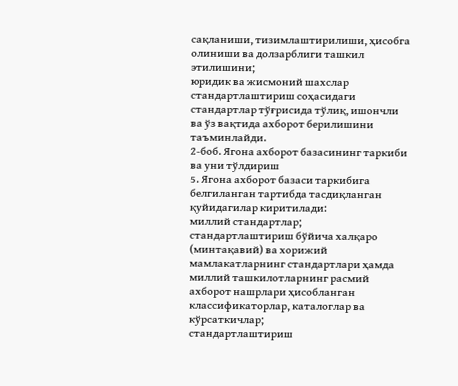сақланиши, тизимлаштирилиши, ҳисобга олиниши ва долзарблиги ташкил этилишини;
юридик ва жисмоний шахслар стандартлаштириш соҳасидаги стандартлар тўғрисида тўлиқ, ишончли ва ўз вақтида ахборот берилишини таъминлайди.
2-боб. Ягона ахборот базасининг таркиби ва уни тўлдириш
5. Ягона ахборот базаси таркибига белгиланган тартибда тасдиқланган қуйидагилар киритилади:
миллий стандартлар;
стандартлаштириш бўйича халқаро (минтақавий) ва хорижий мамлакатларнинг стандартлари ҳамда миллий ташкилотларнинг расмий ахборот нашрлари ҳисобланган классификаторлар, каталоглар ва кўрсаткичлар;
стандартлаштириш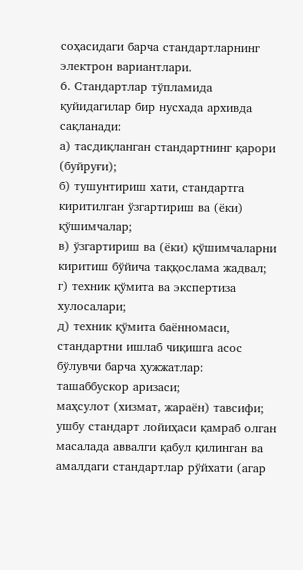соҳасидаги барча стандартларнинг электрон вариантлари.
6. Стандартлар тўпламида қуйидагилар бир нусхада архивда сақланади:
а) тасдиқланган стандартнинг қарори (буйруғи);
б) тушунтириш хати, стандартга киритилган ўзгартириш ва (ёки) қўшимчалар;
в) ўзгартириш ва (ёки) қўшимчаларни киритиш бўйича таққослама жадвал;
г) техник қўмита ва экспертиза хулосалари;
д) техник қўмита баённомаси, стандартни ишлаб чиқишга асос бўлувчи барча ҳужжатлар:
ташаббускор аризаси;
маҳсулот (хизмат, жараён) тавсифи;
ушбу стандарт лойиҳаси қамраб олган масалада аввалги қабул қилинган ва амалдаги стандартлар рўйхати (агар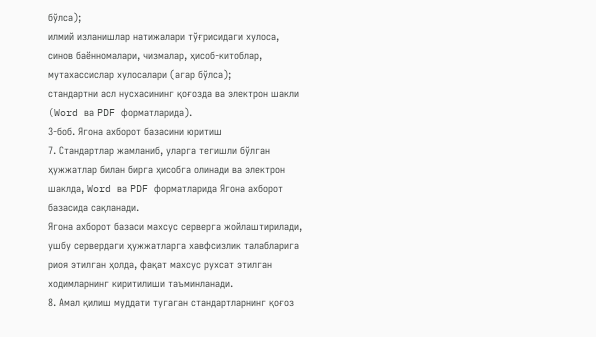бўлса);
илмий изланишлар натижалари тўғрисидаги хулоса, синов баённомалари, чизмалар, ҳисоб-китоблар, мутахассислар хулосалари (агар бўлса);
стандартни асл нусхасининг қоғозда ва электрон шакли (Word ва PDF форматларида).
3-боб. Ягона ахборот базасини юритиш
7. Стандартлар жамланиб, уларга тегишли бўлган ҳужжатлар билан бирга ҳисобга олинади ва электрон шаклда, Word ва PDF форматларида Ягона ахборот базасида сақланади.
Ягона ахборот базаси махсус серверга жойлаштирилади, ушбу сервердаги ҳужжатларга хавфсизлик талабларига риоя этилган ҳолда, фақат махсус рухсат этилган ходимларнинг киритилиши таъминланади.
8. Амал қилиш муддати тугаган стандартларнинг қоғоз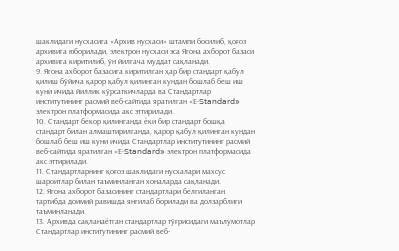шаклидаги нусхасига «Архив нусхаси» штампи босилиб, қоғоз архивига юборилади, электрон нусхаси эса Ягона ахборот базаси архивига киритилиб, ўн йилгача муддат сақланади.
9. Ягона ахборот базасига киритилган ҳар бир стандарт қабул қилиш бўйича қарор қабул қилинган кундан бошлаб беш иш куни ичида йиллик кўрсаткичларда ва Стандартлар институтининг расмий веб-сайтида яратилган «Е-Standard» электрон платформасида акс эттирилади.
10. Стандарт бекор қилинганда ёки бир стандарт бошқа стандарт билан алмаштирилганда, қарор қабул қилинган кундан бошлаб беш иш куни ичида Стандартлар институтининг расмий веб-сайтида яратилган «Е-Standard» электрон платформасида акс эттирилади.
11. Стандартларнинг қоғоз шаклидаги нусхалари махсус шароитлар билан таъминланган хоналарда сақланади.
12. Ягона ахборот базасининг стандартлари белгиланган тартибда доимий равишда янгилаб борилади ва долзарблиги таъминланади.
13. Архивда сақланаётган стандартлар тўғрисидаги маълумотлар Стандартлар институтининг расмий веб-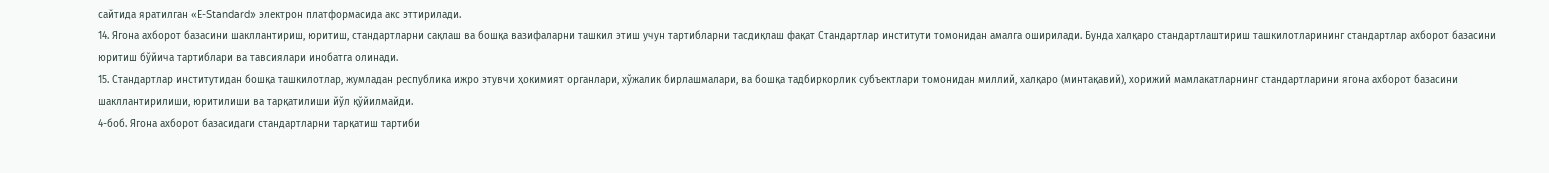сайтида яратилган «Е-Standard» электрон платформасида акс эттирилади.
14. Ягона ахборот базасини шакллантириш, юритиш, стандартларни сақлаш ва бошқа вазифаларни ташкил этиш учун тартибларни тасдиқлаш фақат Стандартлар институти томонидан амалга оширилади. Бунда халқаро стандартлаштириш ташкилотларининг стандартлар ахборот базасини юритиш бўйича тартиблари ва тавсиялари инобатга олинади.
15. Стандартлар институтидан бошқа ташкилотлар, жумладан республика ижро этувчи ҳокимият органлари, хўжалик бирлашмалари, ва бошқа тадбиркорлик субъектлари томонидан миллий, халқаро (минтақавий), хорижий мамлакатларнинг стандартларини ягона ахборот базасини шакллантирилиши, юритилиши ва тарқатилиши йўл қўйилмайди.
4-боб. Ягона ахборот базасидаги стандартларни тарқатиш тартиби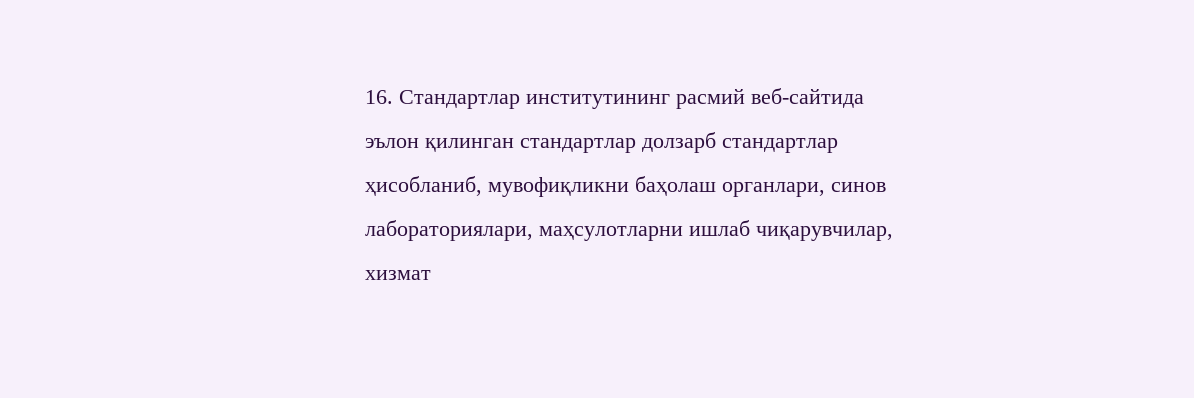16. Стандартлар институтининг расмий веб-сайтида эълон қилинган стандартлар долзарб стандартлар ҳисобланиб, мувофиқликни баҳолаш органлари, синов лабораториялари, маҳсулотларни ишлаб чиқарувчилар, хизмат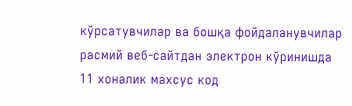кўрсатувчилар ва бошқа фойдаланувчилар расмий веб-сайтдан электрон кўринишда 11 хоналик махсус код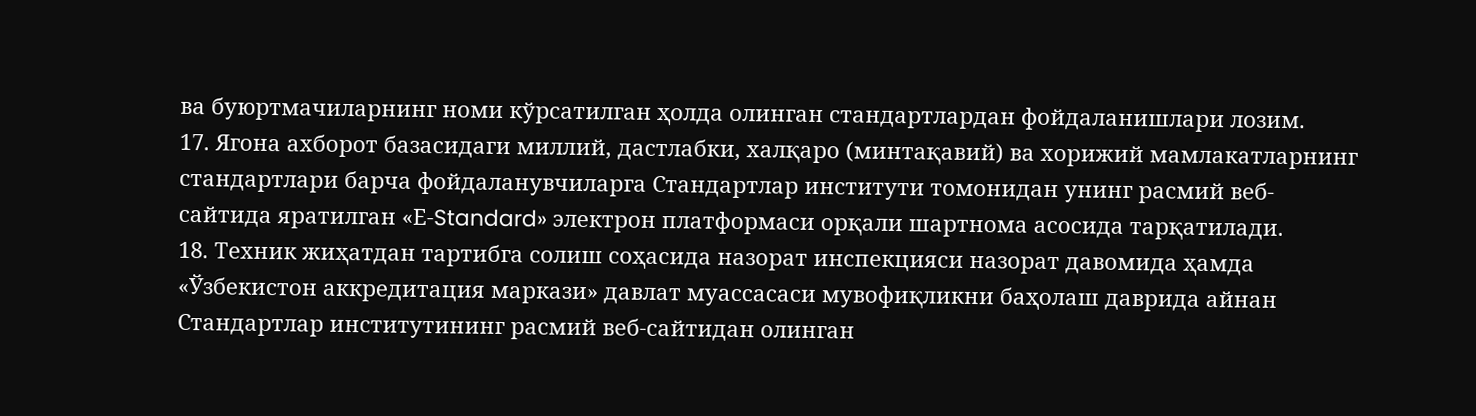ва буюртмачиларнинг номи кўрсатилган ҳолда олинган стандартлардан фойдаланишлари лозим.
17. Ягона ахборот базасидаги миллий, дастлабки, халқаро (минтақавий) ва хорижий мамлакатларнинг стандартлари барча фойдаланувчиларга Стандартлар институти томонидан унинг расмий веб-сайтида яратилган «Е-Standard» электрон платформаси орқали шартнома асосида тарқатилади.
18. Техник жиҳатдан тартибга солиш соҳасида назорат инспекцияси назорат давомида ҳамда «Ўзбекистон аккредитация маркази» давлат муассасаси мувофиқликни баҳолаш даврида айнан Стандартлар институтининг расмий веб-сайтидан олинган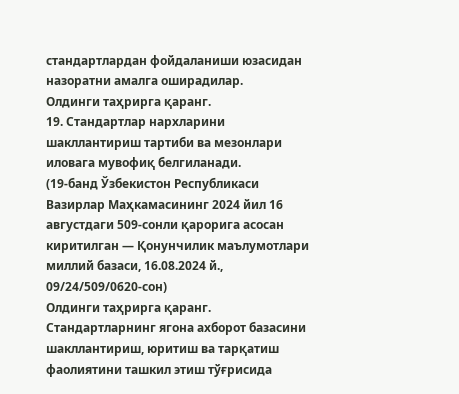стандартлардан фойдаланиши юзасидан назоратни амалга оширадилар.
Олдинги таҳрирга қаранг.
19. Стандартлар нархларини шакллантириш тартиби ва мезонлари иловага мувофиқ белгиланади.
(19-банд Ўзбекистон Республикаси Вазирлар Маҳкамасининг 2024 йил 16 августдаги 509-сонли қарорига асосан киритилган — Қонунчилик маълумотлари миллий базаси, 16.08.2024 й., 09/24/509/0620-сон)
Олдинги таҳрирга қаранг.
Стандартларнинг ягона ахборот базасини шакллантириш, юритиш ва тарқатиш фаолиятини ташкил этиш тўғрисида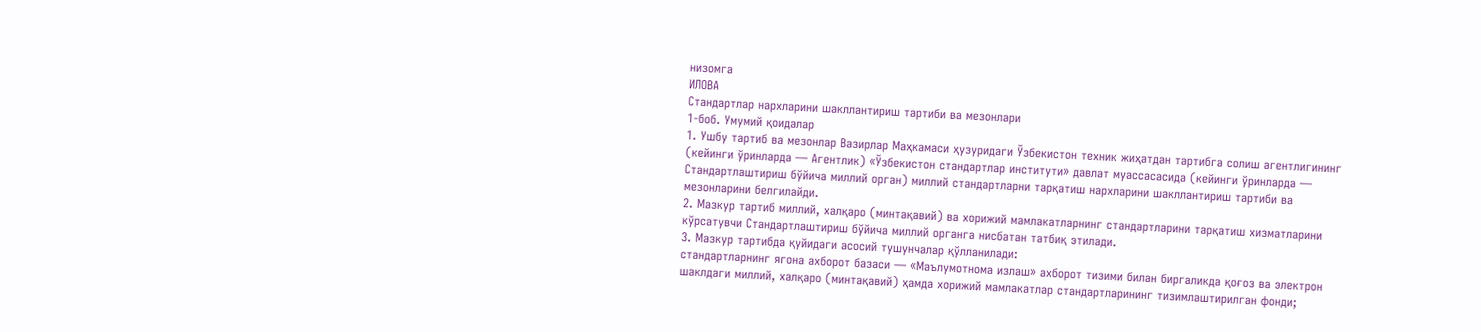низомга
ИЛОВА
Стандартлар нархларини шакллантириш тартиби ва мезонлари
1-боб. Умумий қоидалар
1. Ушбу тартиб ва мезонлар Вазирлар Маҳкамаси ҳузуридаги Ўзбекистон техник жиҳатдан тартибга солиш агентлигининг (кейинги ўринларда — Агентлик) «Ўзбекистон стандартлар институти» давлат муассасасида (кейинги ўринларда — Стандартлаштириш бўйича миллий орган) миллий стандартларни тарқатиш нархларини шакллантириш тартиби ва мезонларини белгилайди.
2. Мазкур тартиб миллий, халқаро (минтақавий) ва хорижий мамлакатларнинг стандартларини тарқатиш хизматларини кўрсатувчи Стандартлаштириш бўйича миллий органга нисбатан татбиқ этилади.
3. Мазкур тартибда қуйидаги асосий тушунчалар қўлланилади:
стандартларнинг ягона ахборот базаси — «Маълумотнома излаш» ахборот тизими билан биргаликда қоғоз ва электрон шаклдаги миллий, халқаро (минтақавий) ҳамда хорижий мамлакатлар стандартларининг тизимлаштирилган фонди;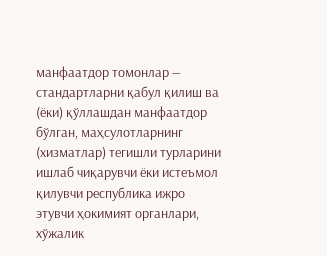манфаатдор томонлар — стандартларни қабул қилиш ва (ёки) қўллашдан манфаатдор бўлган, маҳсулотларнинг (хизматлар) тегишли турларини ишлаб чиқарувчи ёки истеъмол қилувчи республика ижро этувчи ҳокимият органлари, хўжалик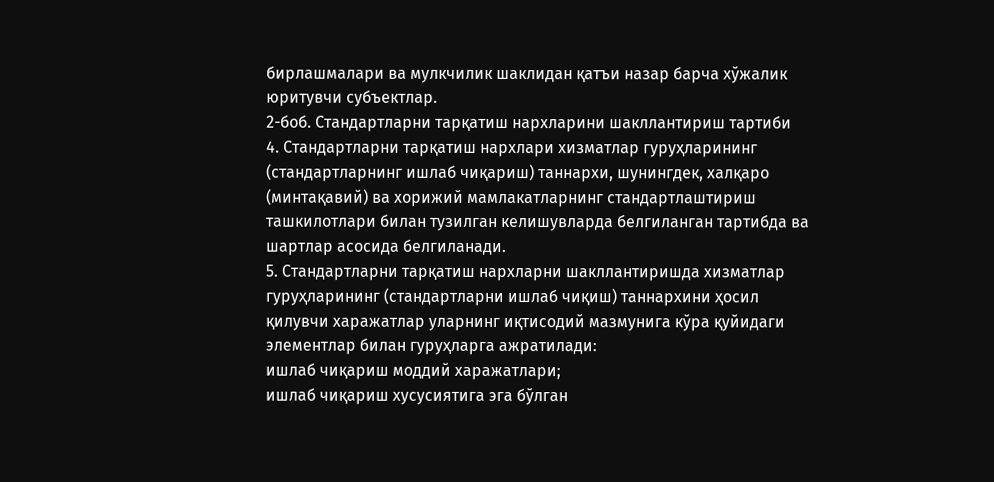бирлашмалари ва мулкчилик шаклидан қатъи назар барча хўжалик юритувчи субъектлар.
2-боб. Стандартларни тарқатиш нархларини шакллантириш тартиби
4. Стандартларни тарқатиш нархлари хизматлар гуруҳларининг (стандартларнинг ишлаб чиқариш) таннархи, шунингдек, халқаро (минтақавий) ва хорижий мамлакатларнинг стандартлаштириш ташкилотлари билан тузилган келишувларда белгиланган тартибда ва шартлар асосида белгиланади.
5. Стандартларни тарқатиш нархларни шакллантиришда хизматлар гуруҳларининг (стандартларни ишлаб чиқиш) таннархини ҳосил қилувчи харажатлар уларнинг иқтисодий мазмунига кўра қуйидаги элементлар билан гуруҳларга ажратилади:
ишлаб чиқариш моддий харажатлари;
ишлаб чиқариш хусусиятига эга бўлган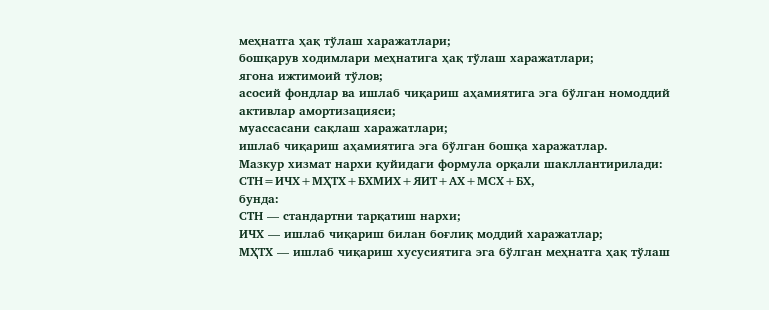меҳнатга ҳақ тўлаш харажатлари;
бошқарув ходимлари меҳнатига ҳақ тўлаш харажатлари;
ягона ижтимоий тўлов;
асосий фондлар ва ишлаб чиқариш аҳамиятига эга бўлган номоддий активлар амортизацияси;
муассасани сақлаш харажатлари;
ишлаб чиқариш аҳамиятига эга бўлган бошқа харажатлар.
Мазкур хизмат нархи қуйидаги формула орқали шакллантирилади:
СТН=ИЧХ+МҲТХ+БХМИХ+ЯИТ+АХ+МСХ+БХ,
бунда:
СТН — стандартни тарқатиш нархи;
ИЧХ — ишлаб чиқариш билан боғлиқ моддий харажатлар;
МҲТХ — ишлаб чиқариш хусусиятига эга бўлган меҳнатга ҳақ тўлаш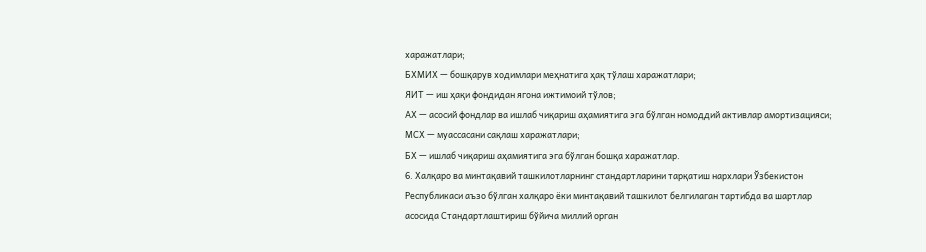харажатлари;
БХМИХ — бошқарув ходимлари меҳнатига ҳақ тўлаш харажатлари;
ЯИТ — иш ҳақи фондидан ягона ижтимоий тўлов;
АХ — асосий фондлар ва ишлаб чиқариш аҳамиятига эга бўлган номоддий активлар амортизацияси;
МСХ — муассасани сақлаш харажатлари;
БХ — ишлаб чиқариш аҳамиятига эга бўлган бошқа харажатлар.
6. Халқаро ва минтақавий ташкилотларнинг стандартларини тарқатиш нархлари Ўзбекистон Республикаси аъзо бўлган халқаро ёки минтақавий ташкилот белгилаган тартибда ва шартлар асосида Стандартлаштириш бўйича миллий орган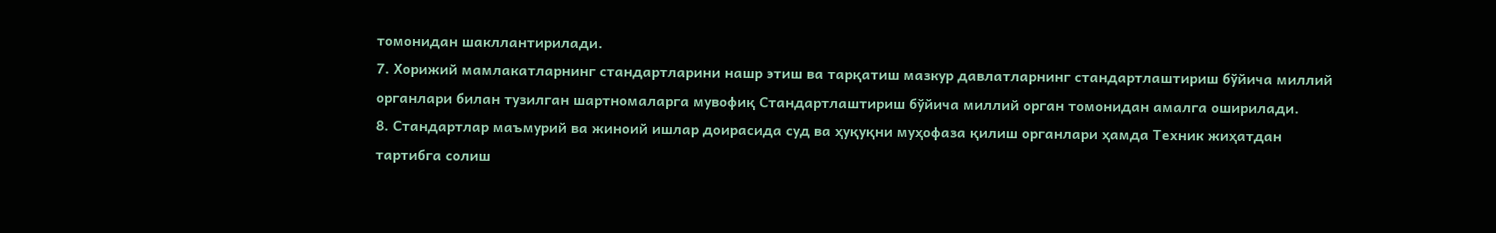томонидан шакллантирилади.
7. Хорижий мамлакатларнинг стандартларини нашр этиш ва тарқатиш мазкур давлатларнинг стандартлаштириш бўйича миллий органлари билан тузилган шартномаларга мувофиқ Стандартлаштириш бўйича миллий орган томонидан амалга оширилади.
8. Стандартлар маъмурий ва жиноий ишлар доирасида суд ва ҳуқуқни муҳофаза қилиш органлари ҳамда Техник жиҳатдан тартибга солиш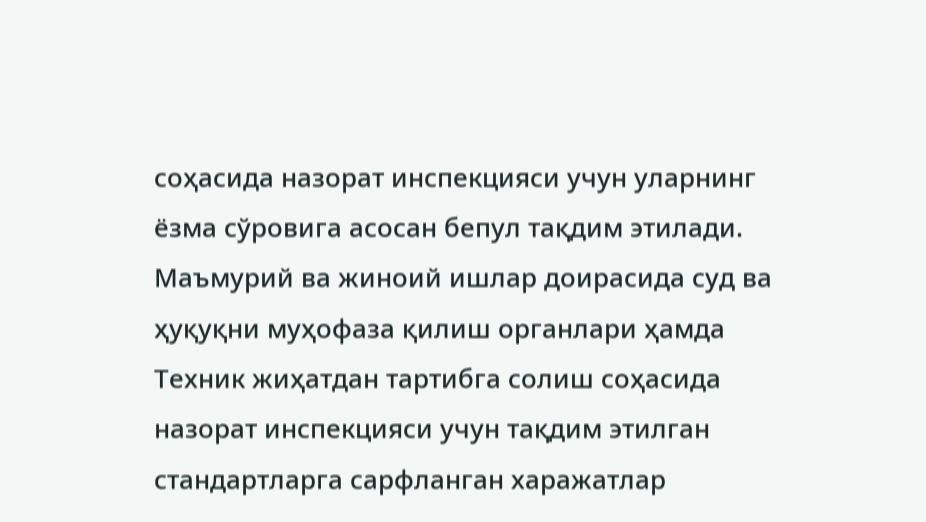соҳасида назорат инспекцияси учун уларнинг ёзма сўровига асосан бепул тақдим этилади.
Маъмурий ва жиноий ишлар доирасида суд ва ҳуқуқни муҳофаза қилиш органлари ҳамда Техник жиҳатдан тартибга солиш соҳасида назорат инспекцияси учун тақдим этилган стандартларга сарфланган харажатлар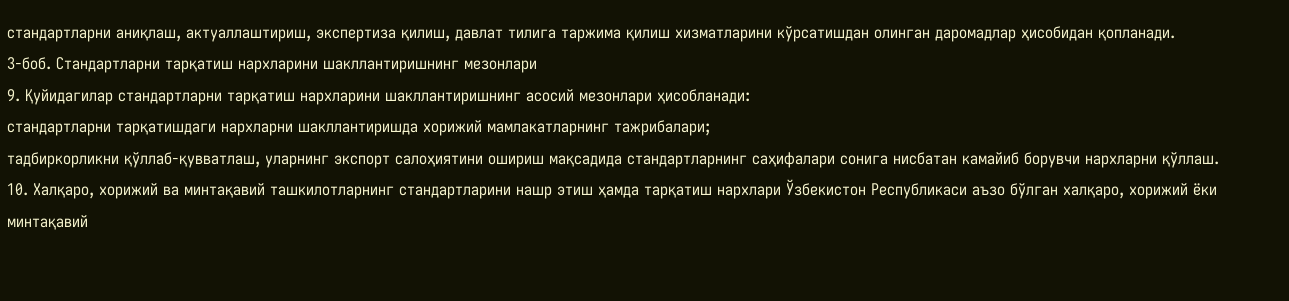стандартларни аниқлаш, актуаллаштириш, экспертиза қилиш, давлат тилига таржима қилиш хизматларини кўрсатишдан олинган даромадлар ҳисобидан қопланади.
3-боб. Стандартларни тарқатиш нархларини шакллантиришнинг мезонлари
9. Қуйидагилар стандартларни тарқатиш нархларини шакллантиришнинг асосий мезонлари ҳисобланади:
стандартларни тарқатишдаги нархларни шакллантиришда хорижий мамлакатларнинг тажрибалари;
тадбиркорликни қўллаб-қувватлаш, уларнинг экспорт салоҳиятини ошириш мақсадида стандартларнинг саҳифалари сонига нисбатан камайиб борувчи нархларни қўллаш.
10. Халқаро, хорижий ва минтақавий ташкилотларнинг стандартларини нашр этиш ҳамда тарқатиш нархлари Ўзбекистон Республикаси аъзо бўлган халқаро, хорижий ёки минтақавий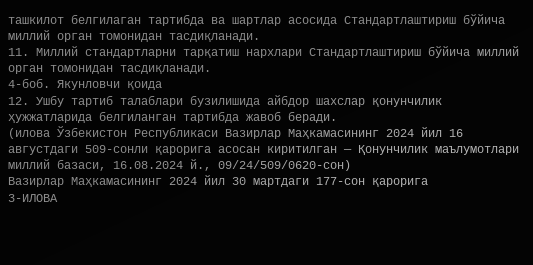ташкилот белгилаган тартибда ва шартлар асосида Стандартлаштириш бўйича миллий орган томонидан тасдиқланади.
11. Миллий стандартларни тарқатиш нархлари Стандартлаштириш бўйича миллий орган томонидан тасдиқланади.
4-боб. Якунловчи қоида
12. Ушбу тартиб талаблари бузилишида айбдор шахслар қонунчилик ҳужжатларида белгиланган тартибда жавоб беради.
(илова Ўзбекистон Республикаси Вазирлар Маҳкамасининг 2024 йил 16 августдаги 509-сонли қарорига асосан киритилган — Қонунчилик маълумотлари миллий базаси, 16.08.2024 й., 09/24/509/0620-сон)
Вазирлар Маҳкамасининг 2024 йил 30 мартдаги 177-сон қарорига
3-ИЛОВА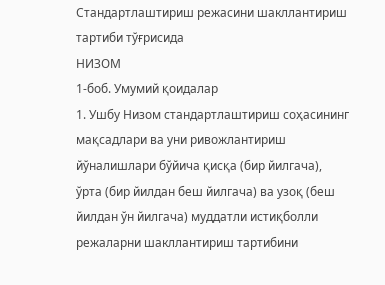Стандартлаштириш режасини шакллантириш тартиби тўғрисида
НИЗОМ
1-боб. Умумий қоидалар
1. Ушбу Низом стандартлаштириш соҳасининг мақсадлари ва уни ривожлантириш йўналишлари бўйича қисқа (бир йилгача), ўрта (бир йилдан беш йилгача) ва узоқ (беш йилдан ўн йилгача) муддатли истиқболли режаларни шакллантириш тартибини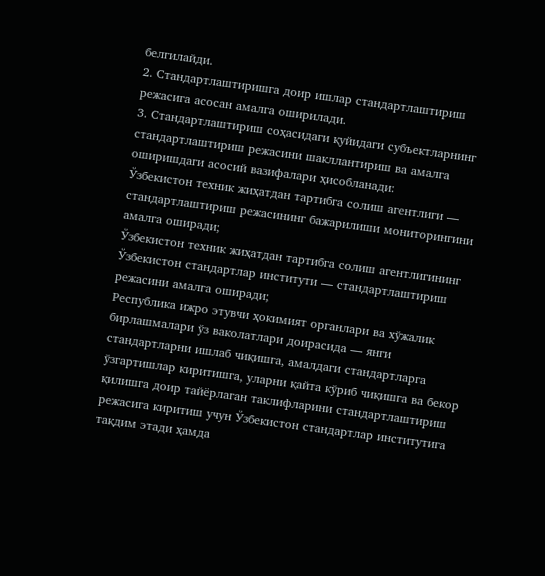белгилайди.
2. Стандартлаштиришга доир ишлар стандартлаштириш режасига асосан амалга оширилади.
3. Стандартлаштириш соҳасидаги қуйидаги субъектларнинг стандартлаштириш режасини шакллантириш ва амалга оширишдаги асосий вазифалари ҳисобланади:
Ўзбекистон техник жиҳатдан тартибга солиш агентлиги — стандартлаштириш режасининг бажарилиши мониторингини амалга оширади;
Ўзбекистон техник жиҳатдан тартибга солиш агентлигининг Ўзбекистон стандартлар институти — стандартлаштириш режасини амалга оширади;
Республика ижро этувчи ҳокимият органлари ва хўжалик бирлашмалари ўз ваколатлари доирасида — янги стандартларни ишлаб чиқишга, амалдаги стандартларга ўзгартишлар киритишга, уларни қайта кўриб чиқишга ва бекор қилишга доир тайёрлаган таклифларини стандартлаштириш режасига киритиш учун Ўзбекистон стандартлар институтига тақдим этади ҳамда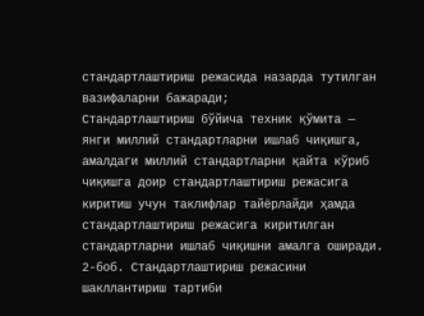стандартлаштириш режасида назарда тутилган вазифаларни бажаради;
Стандартлаштириш бўйича техник қўмита — янги миллий стандартларни ишлаб чиқишга, амалдаги миллий стандартларни қайта кўриб чиқишга доир стандартлаштириш режасига киритиш учун таклифлар тайёрлайди ҳамда стандартлаштириш режасига киритилган стандартларни ишлаб чиқишни амалга оширади.
2-боб. Стандартлаштириш режасини шакллантириш тартиби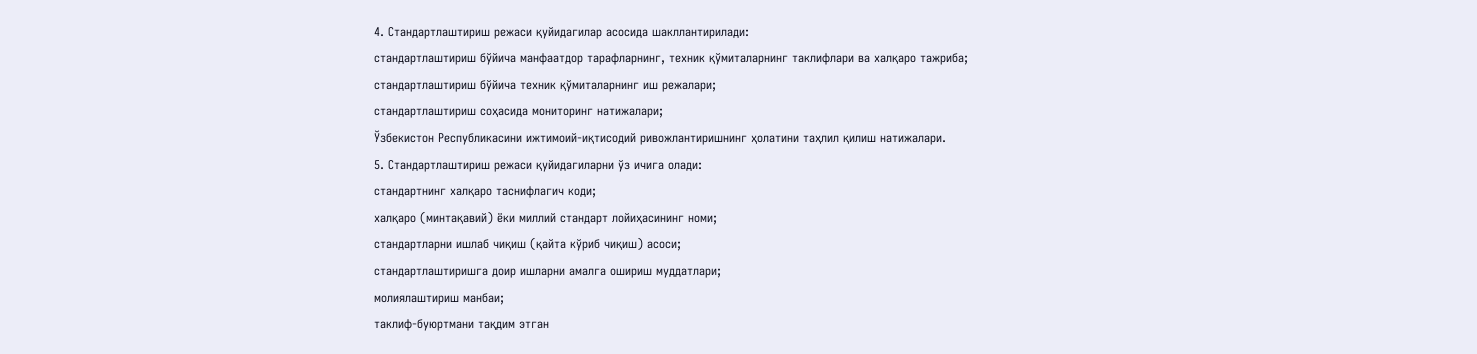4. Стандартлаштириш режаси қуйидагилар асосида шакллантирилади:
стандартлаштириш бўйича манфаатдор тарафларнинг, техник қўмиталарнинг таклифлари ва халқаро тажриба;
стандартлаштириш бўйича техник қўмиталарнинг иш режалари;
стандартлаштириш соҳасида мониторинг натижалари;
Ўзбекистон Республикасини ижтимоий-иқтисодий ривожлантиришнинг ҳолатини таҳлил қилиш натижалари.
5. Стандартлаштириш режаси қуйидагиларни ўз ичига олади:
стандартнинг халқаро таснифлагич коди;
халқаро (минтақавий) ёки миллий стандарт лойиҳасининг номи;
стандартларни ишлаб чиқиш (қайта кўриб чиқиш) асоси;
стандартлаштиришга доир ишларни амалга ошириш муддатлари;
молиялаштириш манбаи;
таклиф-буюртмани тақдим этган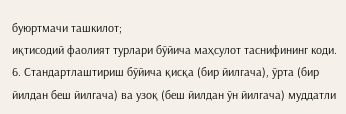буюртмачи ташкилот;
иқтисодий фаолият турлари бўйича маҳсулот таснифининг коди.
6. Стандартлаштириш бўйича қисқа (бир йилгача), ўрта (бир йилдан беш йилгача) ва узоқ (беш йилдан ўн йилгача) муддатли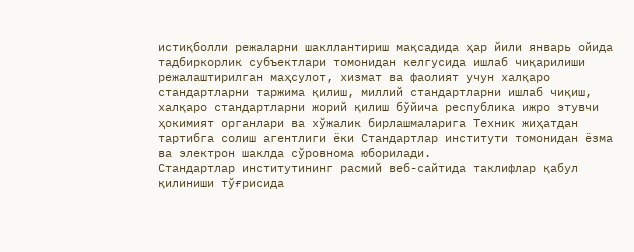истиқболли режаларни шакллантириш мақсадида ҳар йили январь ойида тадбиркорлик субъектлари томонидан келгусида ишлаб чиқарилиши режалаштирилган маҳсулот, хизмат ва фаолият учун халқаро стандартларни таржима қилиш, миллий стандартларни ишлаб чиқиш, халқаро стандартларни жорий қилиш бўйича республика ижро этувчи ҳокимият органлари ва хўжалик бирлашмаларига Техник жиҳатдан тартибга солиш агентлиги ёки Стандартлар институти томонидан ёзма ва электрон шаклда сўровнома юборилади.
Стандартлар институтининг расмий веб-сайтида таклифлар қабул қилиниши тўғрисида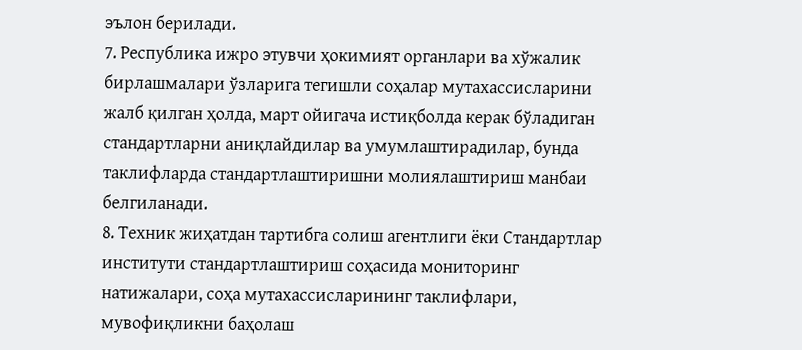эълон берилади.
7. Республика ижро этувчи ҳокимият органлари ва хўжалик бирлашмалари ўзларига тегишли соҳалар мутахассисларини жалб қилган ҳолда, март ойигача истиқболда керак бўладиган стандартларни аниқлайдилар ва умумлаштирадилар, бунда таклифларда стандартлаштиришни молиялаштириш манбаи белгиланади.
8. Техник жиҳатдан тартибга солиш агентлиги ёки Стандартлар институти стандартлаштириш соҳасида мониторинг натижалари, соҳа мутахассисларининг таклифлари, мувофиқликни баҳолаш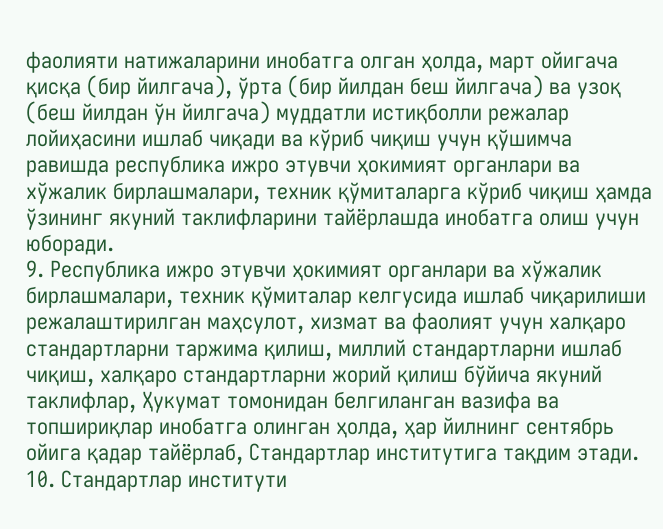фаолияти натижаларини инобатга олган ҳолда, март ойигача қисқа (бир йилгача), ўрта (бир йилдан беш йилгача) ва узоқ (беш йилдан ўн йилгача) муддатли истиқболли режалар лойиҳасини ишлаб чиқади ва кўриб чиқиш учун қўшимча равишда республика ижро этувчи ҳокимият органлари ва хўжалик бирлашмалари, техник қўмиталарга кўриб чиқиш ҳамда ўзининг якуний таклифларини тайёрлашда инобатга олиш учун юборади.
9. Республика ижро этувчи ҳокимият органлари ва хўжалик бирлашмалари, техник қўмиталар келгусида ишлаб чиқарилиши режалаштирилган маҳсулот, хизмат ва фаолият учун халқаро стандартларни таржима қилиш, миллий стандартларни ишлаб чиқиш, халқаро стандартларни жорий қилиш бўйича якуний таклифлар, Ҳукумат томонидан белгиланган вазифа ва топшириқлар инобатга олинган ҳолда, ҳар йилнинг сентябрь ойига қадар тайёрлаб, Стандартлар институтига тақдим этади.
10. Стандартлар институти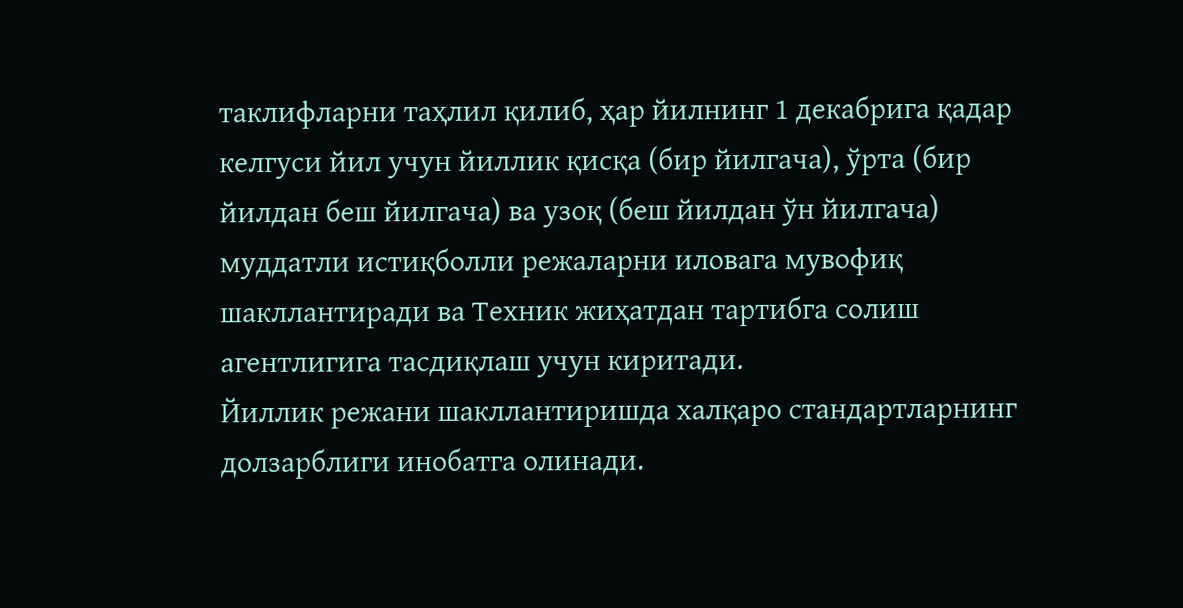таклифларни таҳлил қилиб, ҳар йилнинг 1 декабрига қадар келгуси йил учун йиллик қисқа (бир йилгача), ўрта (бир йилдан беш йилгача) ва узоқ (беш йилдан ўн йилгача) муддатли истиқболли режаларни иловага мувофиқ шакллантиради ва Техник жиҳатдан тартибга солиш агентлигига тасдиқлаш учун киритади.
Йиллик режани шакллантиришда халқаро стандартларнинг долзарблиги инобатга олинади.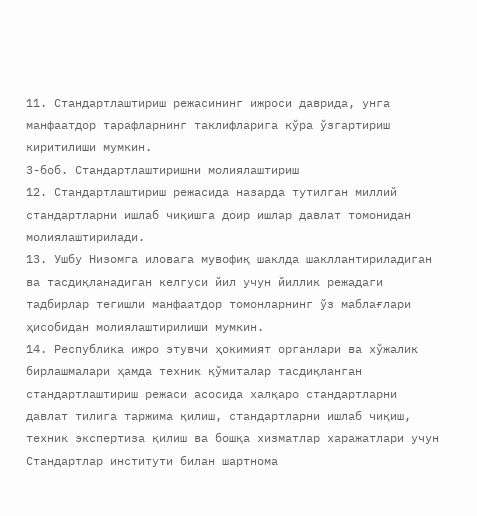11. Стандартлаштириш режасининг ижроси даврида, унга манфаатдор тарафларнинг таклифларига кўра ўзгартириш киритилиши мумкин.
3-боб. Стандартлаштиришни молиялаштириш
12. Стандартлаштириш режасида назарда тутилган миллий стандартларни ишлаб чиқишга доир ишлар давлат томонидан молиялаштирилади.
13. Ушбу Низомга иловага мувофиқ шаклда шакллантириладиган ва тасдиқланадиган келгуси йил учун йиллик режадаги тадбирлар тегишли манфаатдор томонларнинг ўз маблағлари ҳисобидан молиялаштирилиши мумкин.
14. Республика ижро этувчи ҳокимият органлари ва хўжалик бирлашмалари ҳамда техник қўмиталар тасдиқланган стандартлаштириш режаси асосида халқаро стандартларни давлат тилига таржима қилиш, стандартларни ишлаб чиқиш, техник экспертиза қилиш ва бошқа хизматлар харажатлари учун Стандартлар институти билан шартнома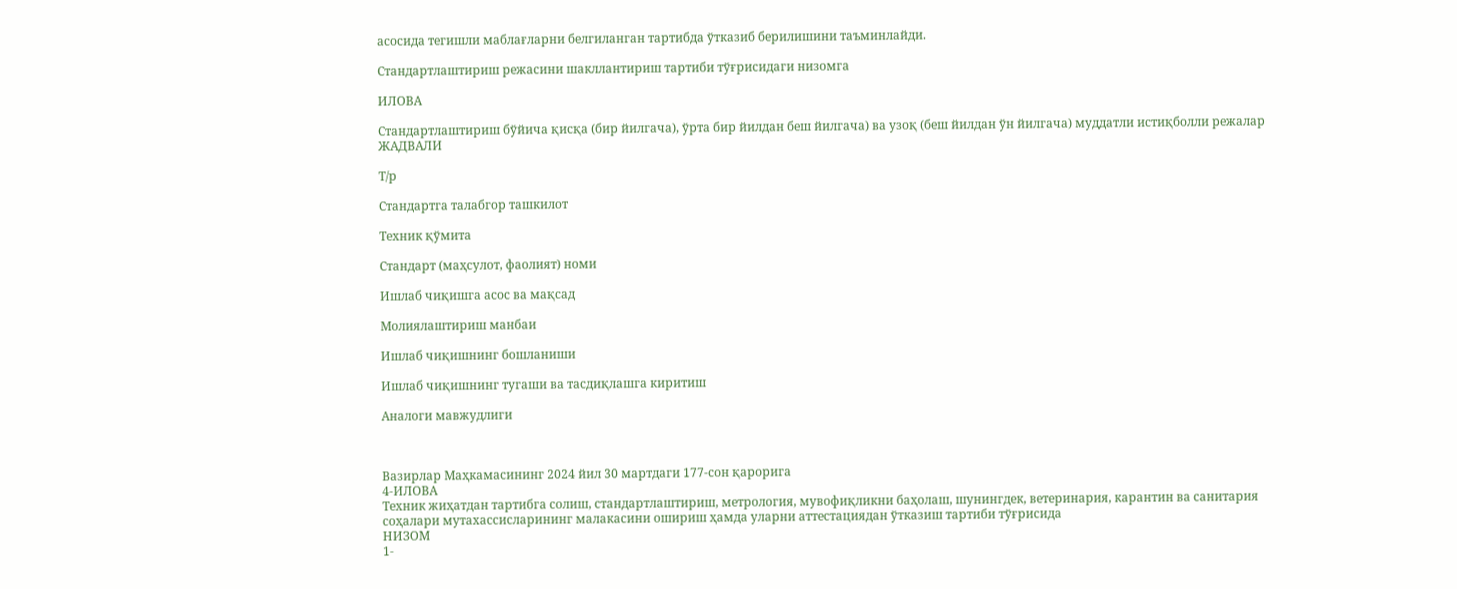асосида тегишли маблағларни белгиланган тартибда ўтказиб берилишини таъминлайди.

Стандартлаштириш режасини шакллантириш тартиби тўғрисидаги низомга

ИЛОВА

Стандартлаштириш бўйича қисқа (бир йилгача), ўрта бир йилдан беш йилгача) ва узоқ (беш йилдан ўн йилгача) муддатли истиқболли режалар
ЖАДВАЛИ

Т/р

Стандартга талабгор ташкилот

Техник қўмита

Стандарт (маҳсулот, фаолият) номи

Ишлаб чиқишга асос ва мақсад

Молиялаштириш манбаи

Ишлаб чиқишнинг бошланиши

Ишлаб чиқишнинг тугаши ва тасдиқлашга киритиш

Аналоги мавжудлиги



Вазирлар Маҳкамасининг 2024 йил 30 мартдаги 177-сон қарорига
4-ИЛОВА
Техник жиҳатдан тартибга солиш, стандартлаштириш, метрология, мувофиқликни баҳолаш, шунингдек, ветеринария, карантин ва санитария соҳалари мутахассисларининг малакасини ошириш ҳамда уларни аттестациядан ўтказиш тартиби тўғрисида
НИЗОМ
1-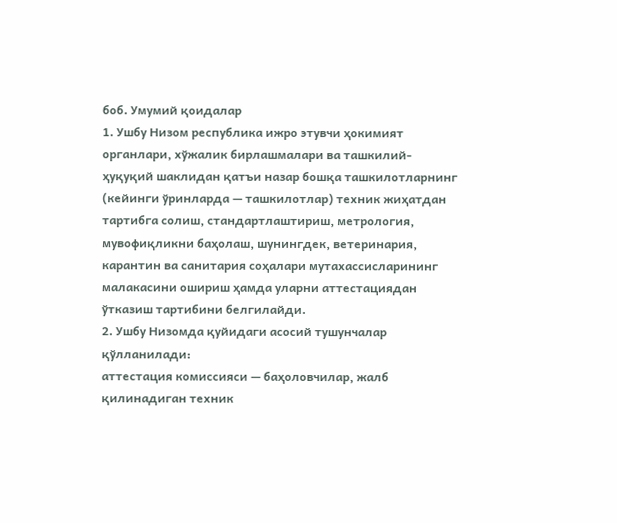боб. Умумий қоидалар
1. Ушбу Низом республика ижро этувчи ҳокимият органлари, хўжалик бирлашмалари ва ташкилий-ҳуқуқий шаклидан қатъи назар бошқа ташкилотларнинг (кейинги ўринларда — ташкилотлар) техник жиҳатдан тартибга солиш, стандартлаштириш, метрология, мувофиқликни баҳолаш, шунингдек, ветеринария, карантин ва санитария соҳалари мутахассисларининг малакасини ошириш ҳамда уларни аттестациядан ўтказиш тартибини белгилайди.
2. Ушбу Низомда қуйидаги асосий тушунчалар қўлланилади:
аттестация комиссияси — баҳоловчилар, жалб қилинадиган техник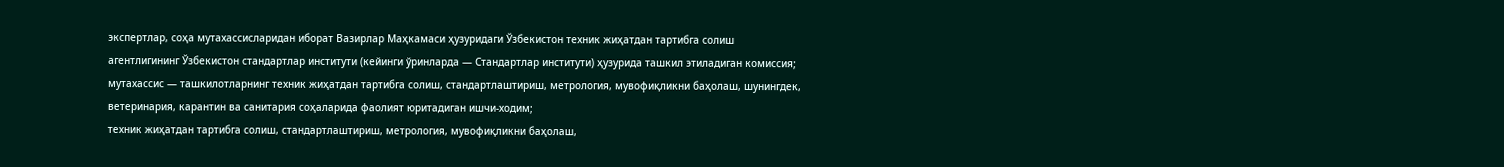экспертлар, соҳа мутахассисларидан иборат Вазирлар Маҳкамаси ҳузуридаги Ўзбекистон техник жиҳатдан тартибга солиш агентлигининг Ўзбекистон стандартлар институти (кейинги ўринларда — Стандартлар институти) ҳузурида ташкил этиладиган комиссия;
мутахассис — ташкилотларнинг техник жиҳатдан тартибга солиш, стандартлаштириш, метрология, мувофиқликни баҳолаш, шунингдек, ветеринария, карантин ва санитария соҳаларида фаолият юритадиган ишчи-ходим;
техник жиҳатдан тартибга солиш, стандартлаштириш, метрология, мувофиқликни баҳолаш,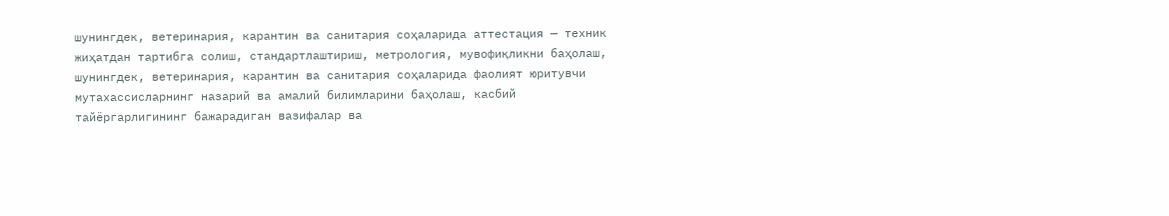шунингдек, ветеринария, карантин ва санитария соҳаларида аттестация — техник жиҳатдан тартибга солиш, стандартлаштириш, метрология, мувофиқликни баҳолаш, шунингдек, ветеринария, карантин ва санитария соҳаларида фаолият юритувчи мутахассисларнинг назарий ва амалий билимларини баҳолаш, касбий тайёргарлигининг бажарадиган вазифалар ва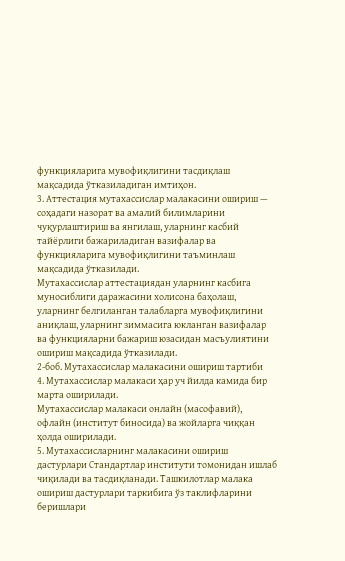функцияларига мувофиқлигини тасдиқлаш мақсадида ўтказиладиган имтиҳон.
3. Аттестация мутахассислар малакасини ошириш — соҳадаги назорат ва амалий билимларини чуқурлаштириш ва янгилаш, уларнинг касбий тайёрлиги бажариладиган вазифалар ва функцияларига мувофиқлигини таъминлаш мақсадида ўтказилади.
Мутахассислар аттестациядан уларнинг касбига муносиблиги даражасини холисона баҳолаш, уларнинг белгиланган талабларга мувофиқлигини аниқлаш, уларнинг зиммасига юкланган вазифалар ва функцияларни бажариш юзасидан масъулиятини ошириш мақсадида ўтказилади.
2-боб. Мутахассислар малакасини ошириш тартиби
4. Мутахассислар малакаси ҳар уч йилда камида бир марта оширилади.
Мутахассислар малакаси онлайн (масофавий), офлайн (институт биносида) ва жойларга чиққан ҳолда оширилади.
5. Мутахассисларнинг малакасини ошириш дастурлари Стандартлар институти томонидан ишлаб чиқилади ва тасдиқланади. Ташкилотлар малака ошириш дастурлари таркибига ўз таклифларини беришлари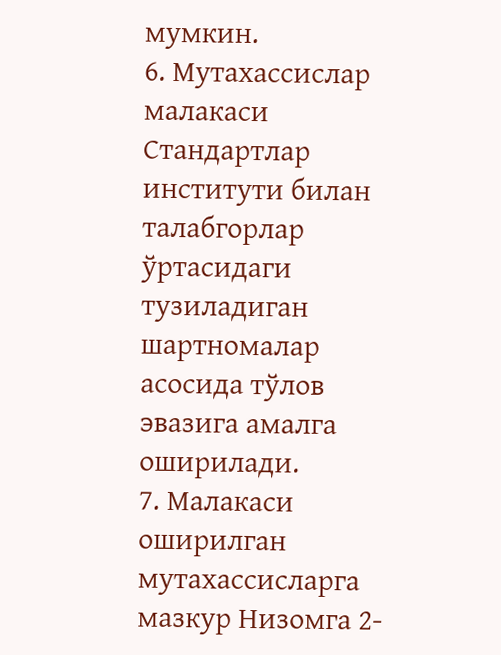мумкин.
6. Мутахассислар малакаси Стандартлар институти билан талабгорлар ўртасидаги тузиладиган шартномалар асосида тўлов эвазига амалга оширилади.
7. Малакаси оширилган мутахассисларга мазкур Низомга 2-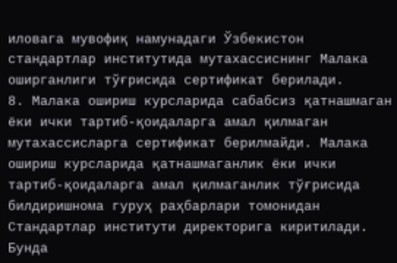иловага мувофиқ намунадаги Ўзбекистон стандартлар институтида мутахассиснинг Малака оширганлиги тўғрисида сертификат берилади.
8. Малака ошириш курсларида сабабсиз қатнашмаган ёки ички тартиб-қоидаларга амал қилмаган мутахассисларга сертификат берилмайди. Малака ошириш курсларида қатнашмаганлик ёки ички тартиб-қоидаларга амал қилмаганлик тўғрисида билдиришнома гуруҳ раҳбарлари томонидан Стандартлар институти директорига киритилади. Бунда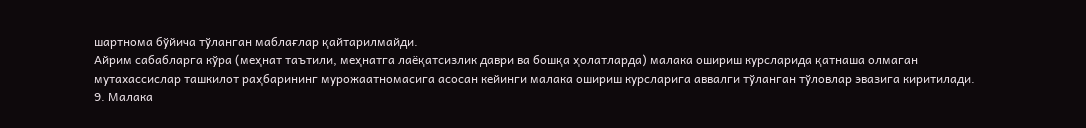шартнома бўйича тўланган маблағлар қайтарилмайди.
Айрим сабабларга кўра (меҳнат таътили, меҳнатга лаёқатсизлик даври ва бошқа ҳолатларда) малака ошириш курсларида қатнаша олмаган мутахассислар ташкилот раҳбарининг мурожаатномасига асосан кейинги малака ошириш курсларига аввалги тўланган тўловлар эвазига киритилади.
9. Малака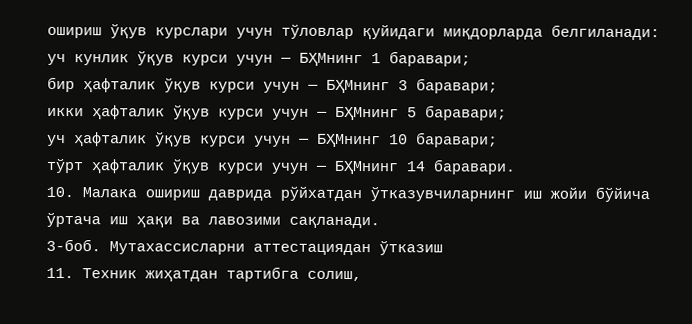ошириш ўқув курслари учун тўловлар қуйидаги миқдорларда белгиланади:
уч кунлик ўқув курси учун — БҲМнинг 1 баравари;
бир ҳафталик ўқув курси учун — БҲМнинг 3 баравари;
икки ҳафталик ўқув курси учун — БҲМнинг 5 баравари;
уч ҳафталик ўқув курси учун — БҲМнинг 10 баравари;
тўрт ҳафталик ўқув курси учун — БҲМнинг 14 баравари.
10. Малака ошириш даврида рўйхатдан ўтказувчиларнинг иш жойи бўйича ўртача иш ҳақи ва лавозими сақланади.
3-боб. Мутахассисларни аттестациядан ўтказиш
11. Техник жиҳатдан тартибга солиш,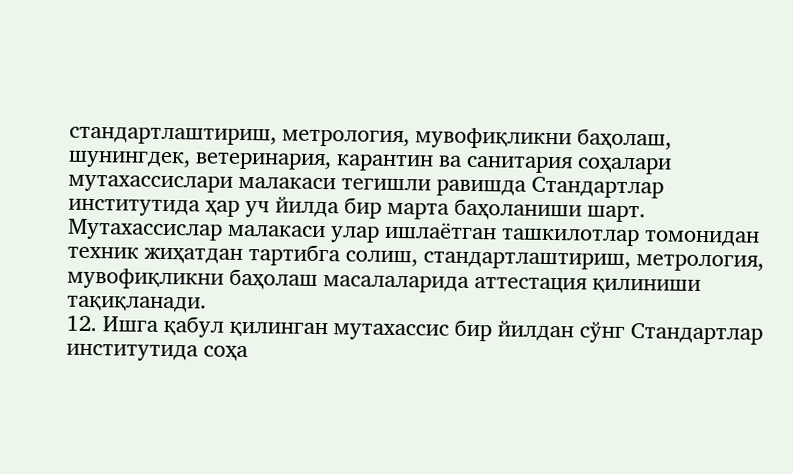стандартлаштириш, метрология, мувофиқликни баҳолаш, шунингдек, ветеринария, карантин ва санитария соҳалари мутахассислари малакаси тегишли равишда Стандартлар институтида ҳар уч йилда бир марта баҳоланиши шарт.
Мутахассислар малакаси улар ишлаётган ташкилотлар томонидан техник жиҳатдан тартибга солиш, стандартлаштириш, метрология, мувофиқликни баҳолаш масалаларида аттестация қилиниши тақиқланади.
12. Ишга қабул қилинган мутахассис бир йилдан сўнг Стандартлар институтида соҳа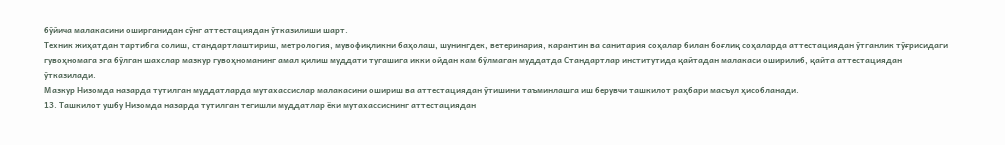бўйича малакасини оширганидан сўнг аттестациядан ўтказилиши шарт.
Техник жиҳатдан тартибга солиш, стандартлаштириш, метрология, мувофиқликни баҳолаш, шунингдек, ветеринария, карантин ва санитария соҳалар билан боғлиқ соҳаларда аттестациядан ўтганлик тўғрисидаги гувоҳномага эга бўлган шахслар мазкур гувоҳноманинг амал қилиш муддати тугашига икки ойдан кам бўлмаган муддатда Стандартлар институтида қайтадан малакаси оширилиб, қайта аттестациядан ўтказилади.
Мазкур Низомда назарда тутилган муддатларда мутахассислар малакасини ошириш ва аттестациядан ўтишини таъминлашга иш берувчи ташкилот раҳбари масъул ҳисобланади.
13. Ташкилот ушбу Низомда назарда тутилган тегишли муддатлар ёки мутахассиснинг аттестациядан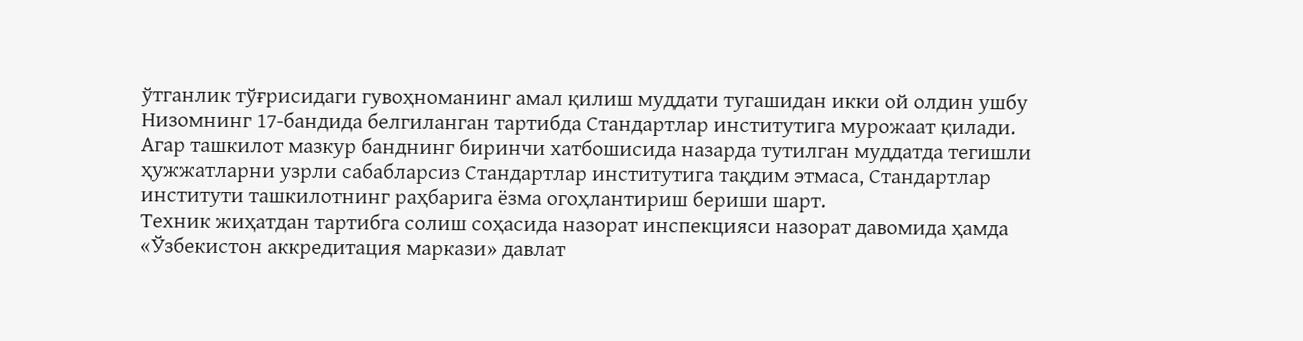ўтганлик тўғрисидаги гувоҳноманинг амал қилиш муддати тугашидан икки ой олдин ушбу Низомнинг 17-бандида белгиланган тартибда Стандартлар институтига мурожаат қилади.
Агар ташкилот мазкур банднинг биринчи хатбошисида назарда тутилган муддатда тегишли ҳужжатларни узрли сабабларсиз Стандартлар институтига тақдим этмаса, Стандартлар институти ташкилотнинг раҳбарига ёзма огоҳлантириш бериши шарт.
Техник жиҳатдан тартибга солиш соҳасида назорат инспекцияси назорат давомида ҳамда «Ўзбекистон аккредитация маркази» давлат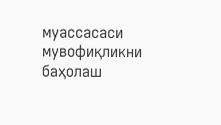муассасаси мувофиқликни баҳолаш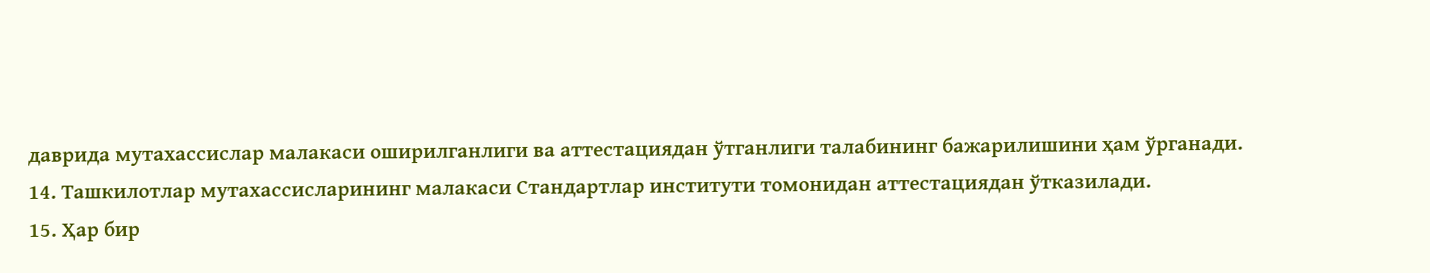даврида мутахассислар малакаси оширилганлиги ва аттестациядан ўтганлиги талабининг бажарилишини ҳам ўрганади.
14. Ташкилотлар мутахассисларининг малакаси Стандартлар институти томонидан аттестациядан ўтказилади.
15. Ҳар бир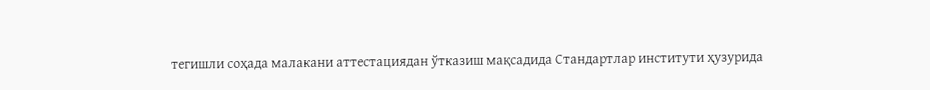тегишли соҳада малакани аттестациядан ўтказиш мақсадида Стандартлар институти ҳузурида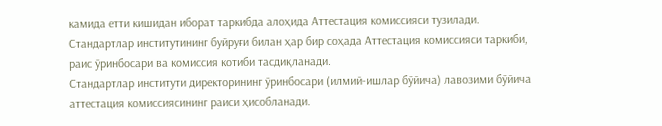камида етти кишидан иборат таркибда алоҳида Аттестация комиссияси тузилади.
Стандартлар институтининг буйруғи билан ҳар бир соҳада Аттестация комиссияси таркиби, раис ўринбосари ва комиссия котиби тасдиқланади.
Стандартлар институти директорининг ўринбосари (илмий-ишлар бўйича) лавозими бўйича аттестация комиссиясининг раиси ҳисобланади.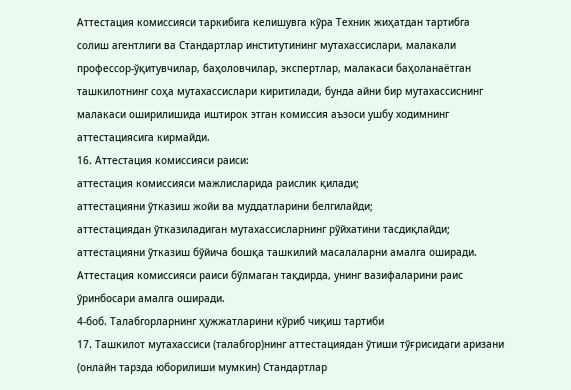Аттестация комиссияси таркибига келишувга кўра Техник жиҳатдан тартибга солиш агентлиги ва Стандартлар институтининг мутахассислари, малакали профессор-ўқитувчилар, баҳоловчилар, экспертлар, малакаси баҳоланаётган ташкилотнинг соҳа мутахассислари киритилади, бунда айни бир мутахассиснинг малакаси оширилишида иштирок этган комиссия аъзоси ушбу ходимнинг аттестациясига кирмайди.
16. Аттестация комиссияси раиси:
аттестация комиссияси мажлисларида раислик қилади;
аттестацияни ўтказиш жойи ва муддатларини белгилайди;
аттестациядан ўтказиладиган мутахассисларнинг рўйхатини тасдиқлайди;
аттестацияни ўтказиш бўйича бошқа ташкилий масалаларни амалга оширади.
Аттестация комиссияси раиси бўлмаган тақдирда, унинг вазифаларини раис ўринбосари амалга оширади.
4-боб. Талабгорларнинг ҳужжатларини кўриб чиқиш тартиби
17. Ташкилот мутахассиси (талабгор)нинг аттестациядан ўтиши тўғрисидаги аризани (онлайн тарзда юборилиши мумкин) Стандартлар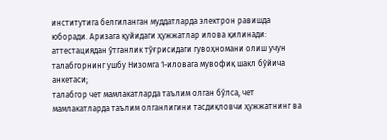институтига белгиланган муддатларда электрон равишда юборади. Аризага қуйидаги ҳужжатлар илова қилинади:
аттестациядан ўтганлик тўғрисидаги гувоҳномани олиш учун талабгорнинг ушбу Низомга 1-иловага мувофиқ шакл бўйича анкетаси;
талабгор чет мамлакатларда таълим олган бўлса, чет мамлакатларда таълим олганлигини тасдиқловчи ҳужжатнинг ва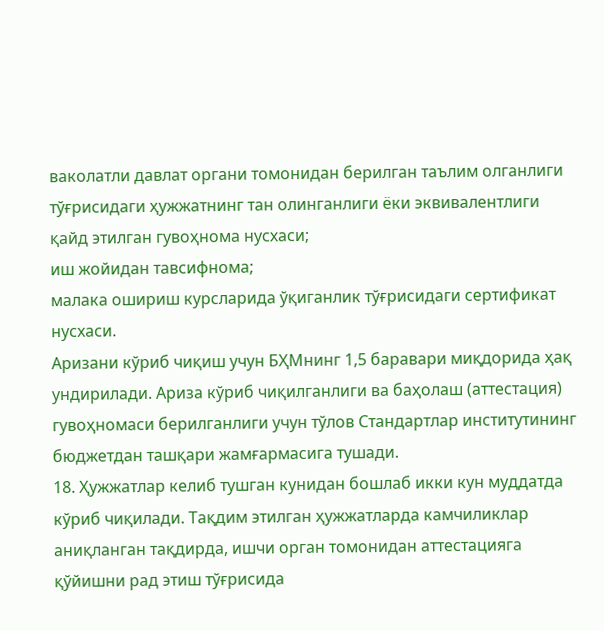ваколатли давлат органи томонидан берилган таълим олганлиги тўғрисидаги ҳужжатнинг тан олинганлиги ёки эквивалентлиги қайд этилган гувоҳнома нусхаси;
иш жойидан тавсифнома;
малака ошириш курсларида ўқиганлик тўғрисидаги сертификат нусхаси.
Аризани кўриб чиқиш учун БҲМнинг 1,5 баравари миқдорида ҳақ ундирилади. Ариза кўриб чиқилганлиги ва баҳолаш (аттестация) гувоҳномаси берилганлиги учун тўлов Стандартлар институтининг бюджетдан ташқари жамғармасига тушади.
18. Ҳужжатлар келиб тушган кунидан бошлаб икки кун муддатда кўриб чиқилади. Тақдим этилган ҳужжатларда камчиликлар аниқланган тақдирда, ишчи орган томонидан аттестацияга қўйишни рад этиш тўғрисида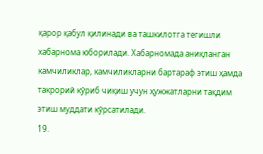қарор қабул қилинади ва ташкилотга тегишли хабарнома юборилади. Хабарномада аниқланган камчиликлар, камчиликларни бартараф этиш ҳамда такрорий кўриб чиқиш учун ҳужжатларни тақдим этиш муддати кўрсатилади.
19.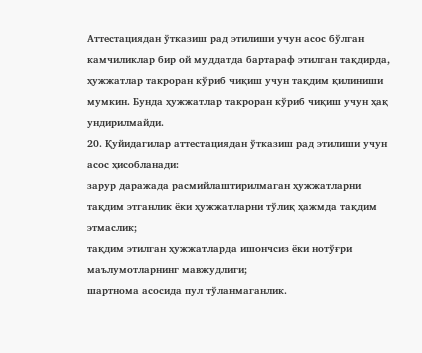Аттестациядан ўтказиш рад этилиши учун асос бўлган камчиликлар бир ой муддатда бартараф этилган тақдирда, ҳужжатлар такроран кўриб чиқиш учун тақдим қилиниши мумкин. Бунда ҳужжатлар такроран кўриб чиқиш учун ҳақ ундирилмайди.
20. Қуйидагилар аттестациядан ўтказиш рад этилиши учун асос ҳисобланади:
зарур даражада расмийлаштирилмаган ҳужжатларни тақдим этганлик ёки ҳужжатларни тўлиқ ҳажмда тақдим этмаслик;
тақдим этилган ҳужжатларда ишончсиз ёки нотўғри маълумотларнинг мавжудлиги;
шартнома асосида пул тўланмаганлик.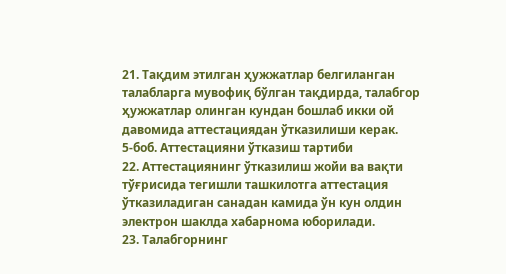21. Тақдим этилган ҳужжатлар белгиланган талабларга мувофиқ бўлган тақдирда, талабгор ҳужжатлар олинган кундан бошлаб икки ой давомида аттестациядан ўтказилиши керак.
5-боб. Аттестацияни ўтказиш тартиби
22. Аттестациянинг ўтказилиш жойи ва вақти тўғрисида тегишли ташкилотга аттестация ўтказиладиган санадан камида ўн кун олдин электрон шаклда хабарнома юборилади.
23. Талабгорнинг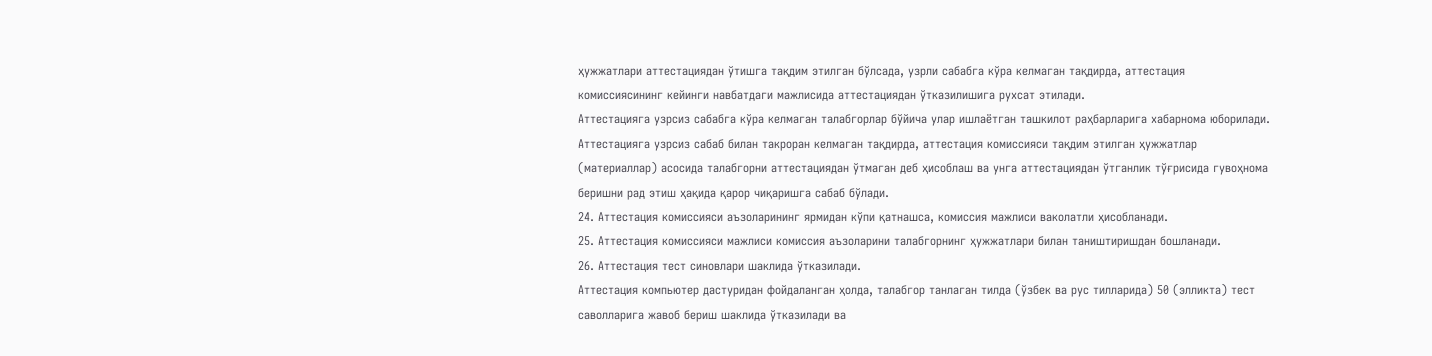ҳужжатлари аттестациядан ўтишга тақдим этилган бўлсада, узрли сабабга кўра келмаган тақдирда, аттестация комиссиясининг кейинги навбатдаги мажлисида аттестациядан ўтказилишига рухсат этилади.
Аттестацияга узрсиз сабабга кўра келмаган талабгорлар бўйича улар ишлаётган ташкилот раҳбарларига хабарнома юборилади. Аттестацияга узрсиз сабаб билан такроран келмаган тақдирда, аттестация комиссияси тақдим этилган ҳужжатлар (материаллар) асосида талабгорни аттестациядан ўтмаган деб ҳисоблаш ва унга аттестациядан ўтганлик тўғрисида гувоҳнома беришни рад этиш ҳақида қарор чиқаришга сабаб бўлади.
24. Аттестация комиссияси аъзоларининг ярмидан кўпи қатнашса, комиссия мажлиси ваколатли ҳисобланади.
25. Аттестация комиссияси мажлиси комиссия аъзоларини талабгорнинг ҳужжатлари билан таништиришдан бошланади.
26. Аттестация тест синовлари шаклида ўтказилади.
Аттестация компьютер дастуридан фойдаланган ҳолда, талабгор танлаган тилда (ўзбек ва рус тилларида) 50 (элликта) тест саволларига жавоб бериш шаклида ўтказилади ва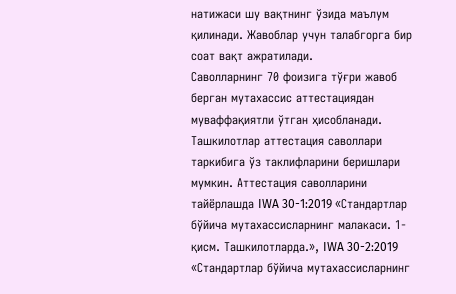натижаси шу вақтнинг ўзида маълум қилинади. Жавоблар учун талабгорга бир соат вақт ажратилади.
Саволларнинг 70 фоизига тўғри жавоб берган мутахассис аттестациядан муваффақиятли ўтган ҳисобланади.
Ташкилотлар аттестация саволлари таркибига ўз таклифларини беришлари мумкин. Аттестация саволларини тайёрлашда IWA 30-1:2019 «Стандартлар бўйича мутахассисларнинг малакаси. 1-қисм. Ташкилотларда.», IWA 30-2:2019 «Стандартлар бўйича мутахассисларнинг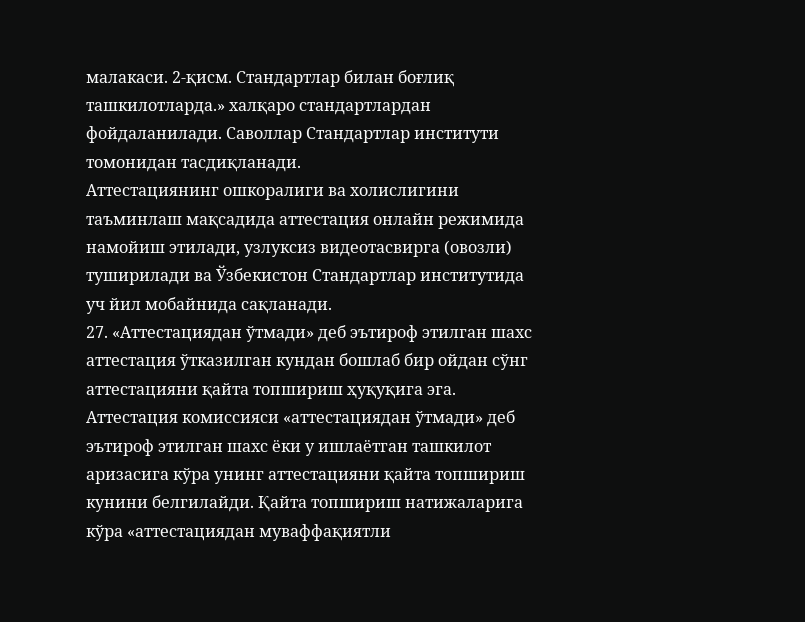малакаси. 2-қисм. Стандартлар билан боғлиқ ташкилотларда.» халқаро стандартлардан фойдаланилади. Саволлар Стандартлар институти томонидан тасдиқланади.
Аттестациянинг ошкоралиги ва холислигини таъминлаш мақсадида аттестация онлайн режимида намойиш этилади, узлуксиз видеотасвирга (овозли) туширилади ва Ўзбекистон Стандартлар институтида уч йил мобайнида сақланади.
27. «Аттестациядан ўтмади» деб эътироф этилган шахс аттестация ўтказилган кундан бошлаб бир ойдан сўнг аттестацияни қайта топшириш ҳуқуқига эга.
Аттестация комиссияси «аттестациядан ўтмади» деб эътироф этилган шахс ёки у ишлаётган ташкилот аризасига кўра унинг аттестацияни қайта топшириш кунини белгилайди. Қайта топшириш натижаларига кўра «аттестациядан муваффақиятли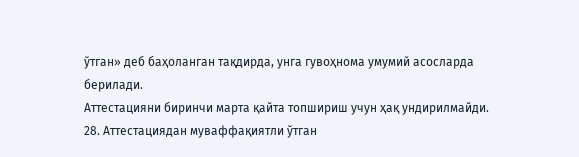ўтган» деб баҳоланган тақдирда, унга гувоҳнома умумий асосларда берилади.
Аттестацияни биринчи марта қайта топшириш учун ҳақ ундирилмайди.
28. Аттестациядан муваффақиятли ўтган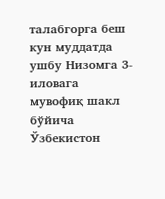талабгорга беш кун муддатда ушбу Низомга 3-иловага мувофиқ шакл бўйича Ўзбекистон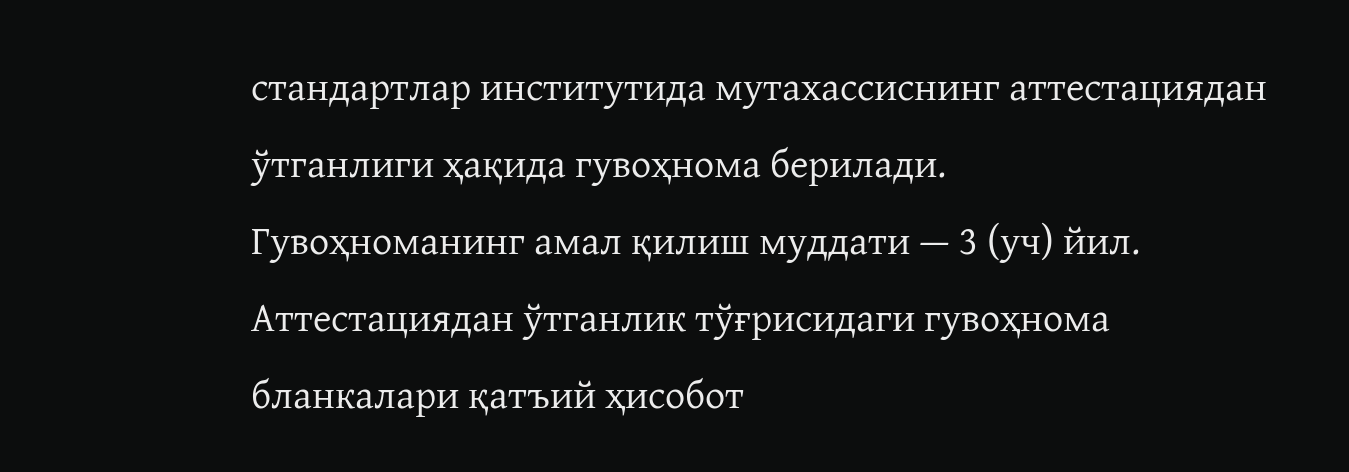стандартлар институтида мутахассиснинг аттестациядан ўтганлиги ҳақида гувоҳнома берилади.
Гувоҳноманинг амал қилиш муддати — 3 (уч) йил.
Аттестациядан ўтганлик тўғрисидаги гувоҳнома бланкалари қатъий ҳисобот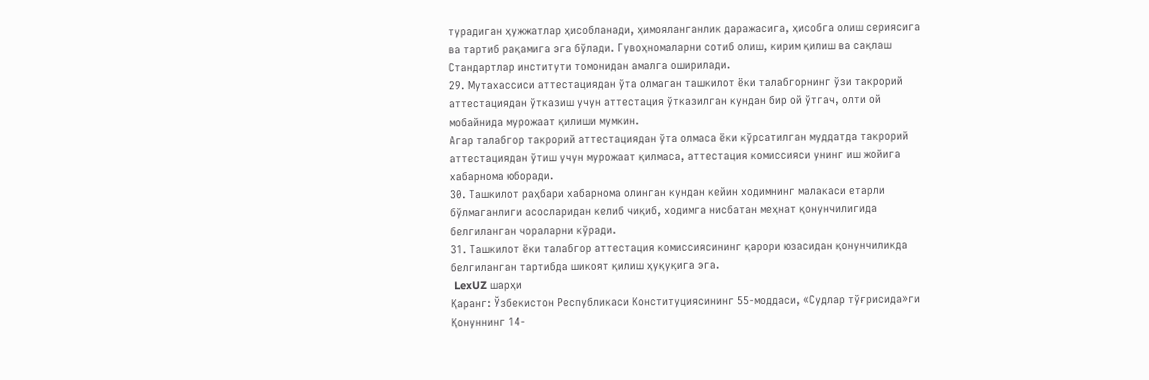турадиган ҳужжатлар ҳисобланади, ҳимояланганлик даражасига, ҳисобга олиш сериясига ва тартиб рақамига эга бўлади. Гувоҳномаларни сотиб олиш, кирим қилиш ва сақлаш Стандартлар институти томонидан амалга оширилади.
29. Мутахассиси аттестациядан ўта олмаган ташкилот ёки талабгорнинг ўзи такрорий аттестациядан ўтказиш учун аттестация ўтказилган кундан бир ой ўтгач, олти ой мобайнида мурожаат қилиши мумкин.
Агар талабгор такрорий аттестациядан ўта олмаса ёки кўрсатилган муддатда такрорий аттестациядан ўтиш учун мурожаат қилмаса, аттестация комиссияси унинг иш жойига хабарнома юборади.
30. Ташкилот раҳбари хабарнома олинган кундан кейин ходимнинг малакаси етарли бўлмаганлиги асосларидан келиб чиқиб, ходимга нисбатан меҳнат қонунчилигида белгиланган чораларни кўради.
31. Ташкилот ёки талабгор аттестация комиссиясининг қарори юзасидан қонунчиликда белгиланган тартибда шикоят қилиш ҳуқуқига эга.
 LexUZ шарҳи
Қаранг: Ўзбекистон Республикаси Конституциясининг 55-моддаси, «Судлар тўғрисида»ги Қонуннинг 14-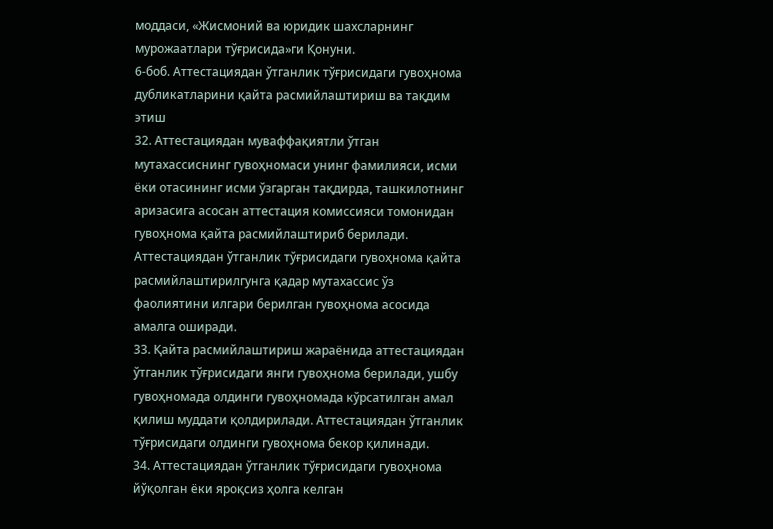моддаси, «Жисмоний ва юридик шахсларнинг мурожаатлари тўғрисида»ги Қонуни.
6-боб. Аттестациядан ўтганлик тўғрисидаги гувоҳнома дубликатларини қайта расмийлаштириш ва тақдим этиш
32. Аттестациядан муваффақиятли ўтган мутахассиснинг гувоҳномаси унинг фамилияси, исми ёки отасининг исми ўзгарган тақдирда, ташкилотнинг аризасига асосан аттестация комиссияси томонидан гувоҳнома қайта расмийлаштириб берилади.
Аттестациядан ўтганлик тўғрисидаги гувоҳнома қайта расмийлаштирилгунга қадар мутахассис ўз фаолиятини илгари берилган гувоҳнома асосида амалга оширади.
33. Қайта расмийлаштириш жараёнида аттестациядан ўтганлик тўғрисидаги янги гувоҳнома берилади, ушбу гувоҳномада олдинги гувоҳномада кўрсатилган амал қилиш муддати қолдирилади. Аттестациядан ўтганлик тўғрисидаги олдинги гувоҳнома бекор қилинади.
34. Аттестациядан ўтганлик тўғрисидаги гувоҳнома йўқолган ёки яроқсиз ҳолга келган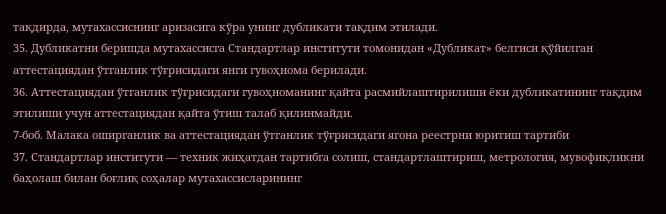тақдирда, мутахассиснинг аризасига кўра унинг дубликати тақдим этилади.
35. Дубликатни беришда мутахассисга Стандартлар институти томонидан «Дубликат» белгиси қўйилган аттестациядан ўтганлик тўғрисидаги янги гувоҳнома берилади.
36. Аттестациядан ўтганлик тўғрисидаги гувоҳноманинг қайта расмийлаштирилиши ёки дубликатининг тақдим этилиши учун аттестациядан қайта ўтиш талаб қилинмайди.
7-боб. Малака оширганлик ва аттестациядан ўтганлик тўғрисидаги ягона реестрни юритиш тартиби
37. Стандартлар институти — техник жиҳатдан тартибга солиш, стандартлаштириш, метрология, мувофиқликни баҳолаш билан боғлиқ соҳалар мутахассисларининг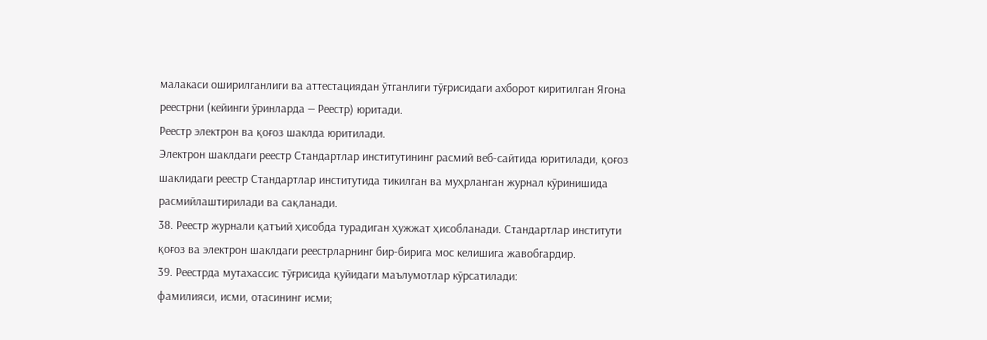малакаси оширилганлиги ва аттестациядан ўтганлиги тўғрисидаги ахборот киритилган Ягона реестрни (кейинги ўринларда — Реестр) юритади.
Реестр электрон ва қоғоз шаклда юритилади.
Электрон шаклдаги реестр Стандартлар институтининг расмий веб-сайтида юритилади, қоғоз шаклидаги реестр Стандартлар институтида тикилган ва муҳрланган журнал кўринишида расмийлаштирилади ва сақланади.
38. Реестр журнали қатъий ҳисобда турадиган ҳужжат ҳисобланади. Стандартлар институти қоғоз ва электрон шаклдаги реестрларнинг бир-бирига мос келишига жавобгардир.
39. Реестрда мутахассис тўғрисида қуйидаги маълумотлар кўрсатилади:
фамилияси, исми, отасининг исми;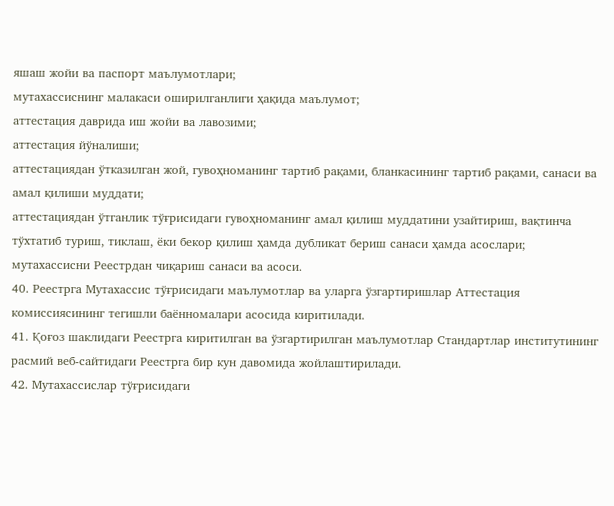яшаш жойи ва паспорт маълумотлари;
мутахассиснинг малакаси оширилганлиги ҳақида маълумот;
аттестация даврида иш жойи ва лавозими;
аттестация йўналиши;
аттестациядан ўтказилган жой, гувоҳноманинг тартиб рақами, бланкасининг тартиб рақами, санаси ва амал қилиши муддати;
аттестациядан ўтганлик тўғрисидаги гувоҳноманинг амал қилиш муддатини узайтириш, вақтинча тўхтатиб туриш, тиклаш, ёки бекор қилиш ҳамда дубликат бериш санаси ҳамда асослари;
мутахассисни Реестрдан чиқариш санаси ва асоси.
40. Реестрга Мутахассис тўғрисидаги маълумотлар ва уларга ўзгартиришлар Аттестация комиссиясининг тегишли баённомалари асосида киритилади.
41. Қоғоз шаклидаги Реестрга киритилган ва ўзгартирилган маълумотлар Стандартлар институтининг расмий веб-сайтидаги Реестрга бир кун давомида жойлаштирилади.
42. Мутахассислар тўғрисидаги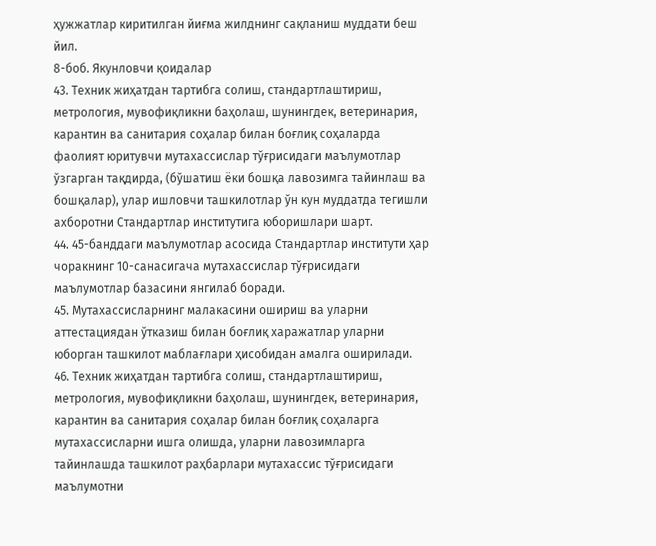ҳужжатлар киритилган йиғма жилднинг сақланиш муддати беш йил.
8-боб. Якунловчи қоидалар
43. Техник жиҳатдан тартибга солиш, стандартлаштириш, метрология, мувофиқликни баҳолаш, шунингдек, ветеринария, карантин ва санитария соҳалар билан боғлиқ соҳаларда фаолият юритувчи мутахассислар тўғрисидаги маълумотлар ўзгарган тақдирда, (бўшатиш ёки бошқа лавозимга тайинлаш ва бошқалар), улар ишловчи ташкилотлар ўн кун муддатда тегишли ахборотни Стандартлар институтига юборишлари шарт.
44. 45-банддаги маълумотлар асосида Стандартлар институти ҳар чоракнинг 10-санасигача мутахассислар тўғрисидаги маълумотлар базасини янгилаб боради.
45. Мутахассисларнинг малакасини ошириш ва уларни аттестациядан ўтказиш билан боғлиқ харажатлар уларни юборган ташкилот маблағлари ҳисобидан амалга оширилади.
46. Техник жиҳатдан тартибга солиш, стандартлаштириш, метрология, мувофиқликни баҳолаш, шунингдек, ветеринария, карантин ва санитария соҳалар билан боғлиқ соҳаларга мутахассисларни ишга олишда, уларни лавозимларга тайинлашда ташкилот раҳбарлари мутахассис тўғрисидаги маълумотни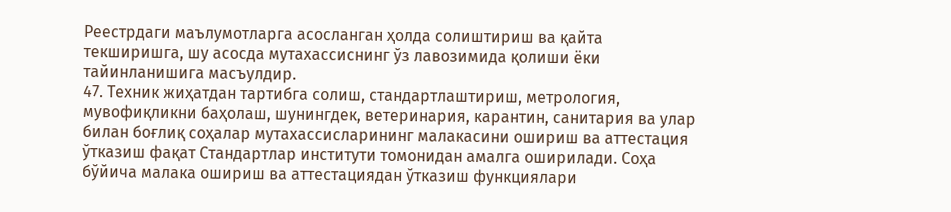Реестрдаги маълумотларга асосланган ҳолда солиштириш ва қайта текширишга, шу асосда мутахассиснинг ўз лавозимида қолиши ёки тайинланишига масъулдир.
47. Техник жиҳатдан тартибга солиш, стандартлаштириш, метрология, мувофиқликни баҳолаш, шунингдек, ветеринария, карантин, санитария ва улар билан боғлиқ соҳалар мутахассисларининг малакасини ошириш ва аттестация ўтказиш фақат Стандартлар институти томонидан амалга оширилади. Соҳа бўйича малака ошириш ва аттестациядан ўтказиш функциялари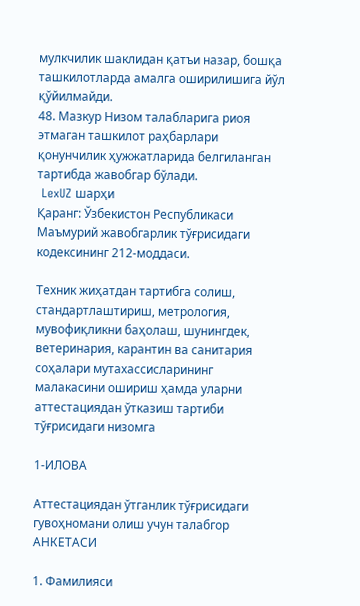мулкчилик шаклидан қатъи назар, бошқа ташкилотларда амалга оширилишига йўл қўйилмайди.
48. Мазкур Низом талабларига риоя этмаган ташкилот раҳбарлари қонунчилик ҳужжатларида белгиланган тартибда жавобгар бўлади.
 LexUZ шарҳи
Қаранг: Ўзбекистон Республикаси Маъмурий жавобгарлик тўғрисидаги кодексининг 212-моддаси.

Техник жиҳатдан тартибга солиш, стандартлаштириш, метрология, мувофиқликни баҳолаш, шунингдек, ветеринария, карантин ва санитария соҳалари мутахассисларининг малакасини ошириш ҳамда уларни аттестациядан ўтказиш тартиби тўғрисидаги низомга

1-ИЛОВА

Аттестациядан ўтганлик тўғрисидаги гувоҳномани олиш учун талабгор
АНКЕТАСИ

1. Фамилияси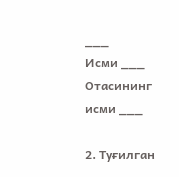___
Исми ___
Отасининг исми ___

2. Туғилган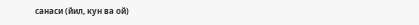санаси (йил, кун ва ой)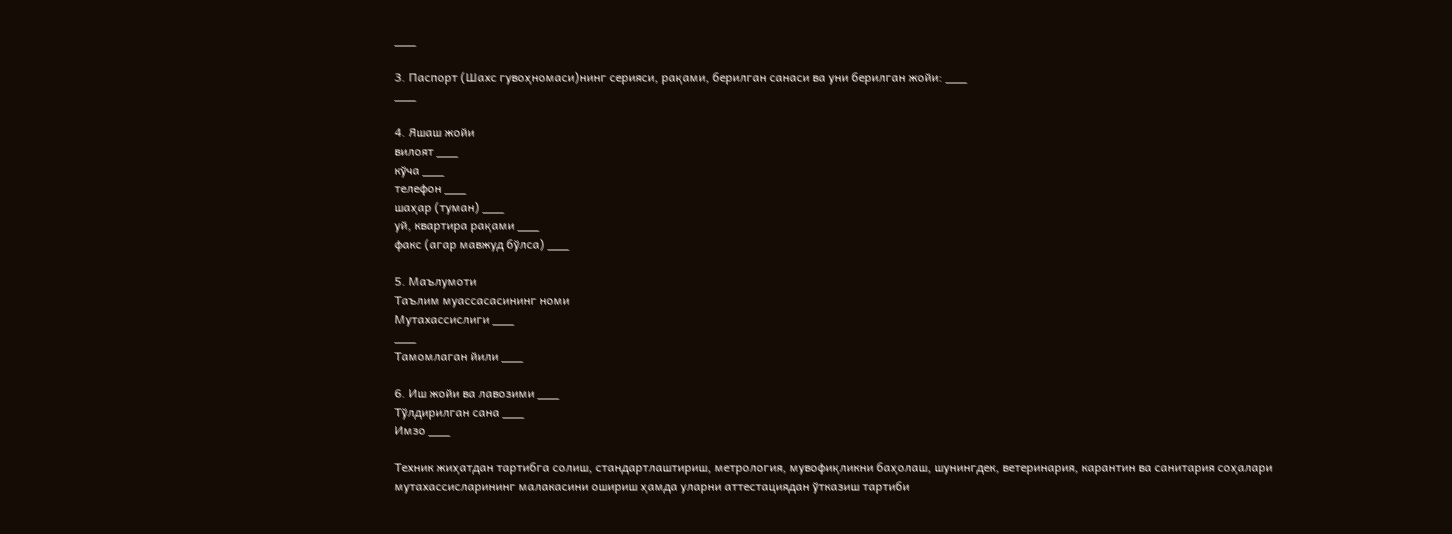___

3. Паспорт (Шахс гувоҳномаси)нинг серияси, рақами, берилган санаси ва уни берилган жойи: ___
___

4. Яшаш жойи
вилоят ___
кўча ___
телефон ___
шаҳар (туман) ___
уй, квартира рақами ___
факс (агар мавжуд бўлса) ___

5. Маълумоти
Таълим муассасасининг номи
Мутахассислиги ___
___
Тамомлаган йили ___

6. Иш жойи ва лавозими ___
Тўлдирилган сана ___
Имзо ___

Техник жиҳатдан тартибга солиш, стандартлаштириш, метрология, мувофиқликни баҳолаш, шунингдек, ветеринария, карантин ва санитария соҳалари мутахассисларининг малакасини ошириш ҳамда уларни аттестациядан ўтказиш тартиби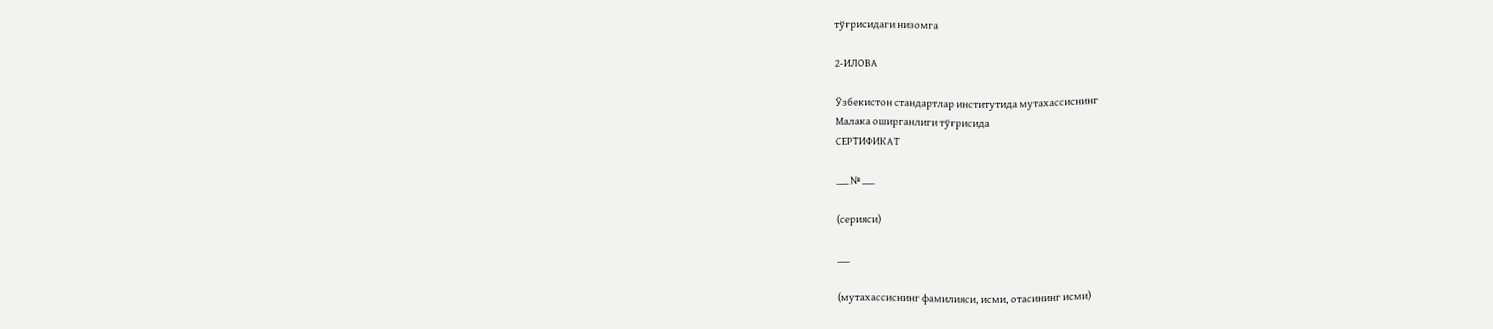тўғрисидаги низомга

2-ИЛОВА

Ўзбекистон стандартлар институтида мутахассиснинг
Малака оширганлиги тўғрисида
СЕРТИФИКАТ

___ № ___

(серияси)

___

(мутахассиснинг фамилияси, исми, отасининг исми)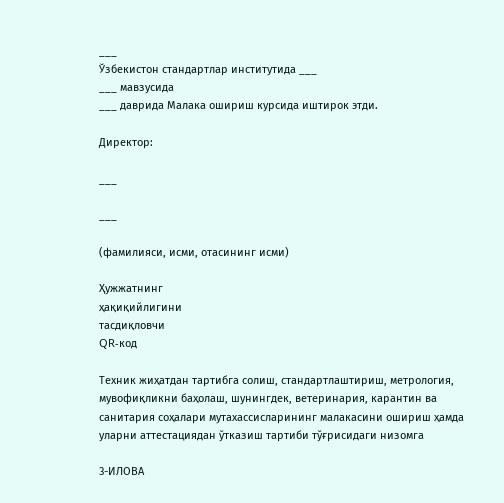___
Ўзбекистон стандартлар институтида ___
___ мавзусида
___ даврида Малака ошириш курсида иштирок этди.

Директор:

___

___

(фамилияси, исми, отасининг исми)

Ҳужжатнинг
ҳақиқийлигини
тасдиқловчи
QR-код

Техник жиҳатдан тартибга солиш, стандартлаштириш, метрология, мувофиқликни баҳолаш, шунингдек, ветеринария, карантин ва санитария соҳалари мутахассисларининг малакасини ошириш ҳамда уларни аттестациядан ўтказиш тартиби тўғрисидаги низомга

3-ИЛОВА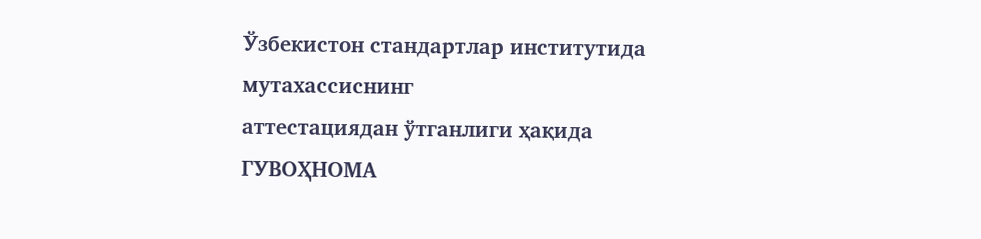Ўзбекистон стандартлар институтида мутахассиснинг
аттестациядан ўтганлиги ҳақида
ГУВОҲНОМА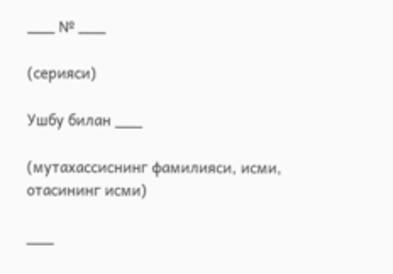___ № ___

(серияси)

Ушбу билан ___

(мутахассиснинг фамилияси, исми, отасининг исми)

___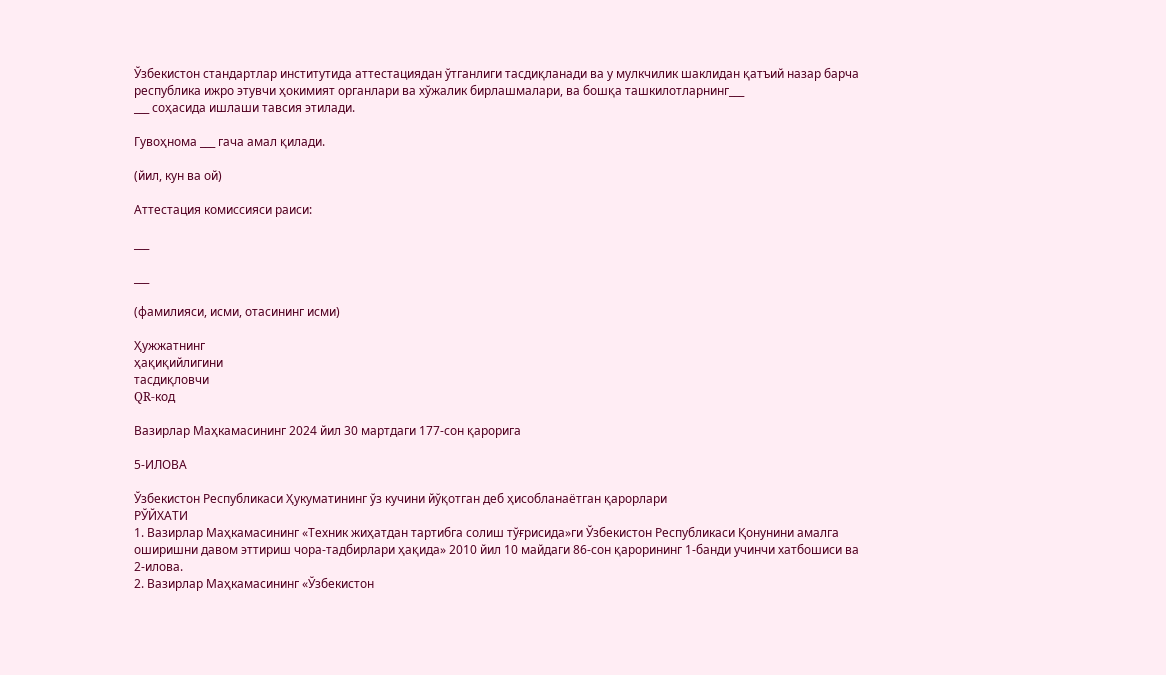Ўзбекистон стандартлар институтида аттестациядан ўтганлиги тасдиқланади ва у мулкчилик шаклидан қатъий назар барча республика ижро этувчи ҳокимият органлари ва хўжалик бирлашмалари, ва бошқа ташкилотларнинг___
___ соҳасида ишлаши тавсия этилади.

Гувоҳнома ___ гача амал қилади.

(йил, кун ва ой)

Аттестация комиссияси раиси:

___

___

(фамилияси, исми, отасининг исми)

Ҳужжатнинг
ҳақиқийлигини
тасдиқловчи
QR-код

Вазирлар Маҳкамасининг 2024 йил 30 мартдаги 177-сон қарорига

5-ИЛОВА

Ўзбекистон Республикаси Ҳукуматининг ўз кучини йўқотган деб ҳисобланаётган қарорлари
РЎЙХАТИ
1. Вазирлар Маҳкамасининг «Техник жиҳатдан тартибга солиш тўғрисида»ги Ўзбекистон Республикаси Қонунини амалга оширишни давом эттириш чора-тадбирлари ҳақида» 2010 йил 10 майдаги 86-сон қарорининг 1-банди учинчи хатбошиси ва 2-илова.
2. Вазирлар Маҳкамасининг «Ўзбекистон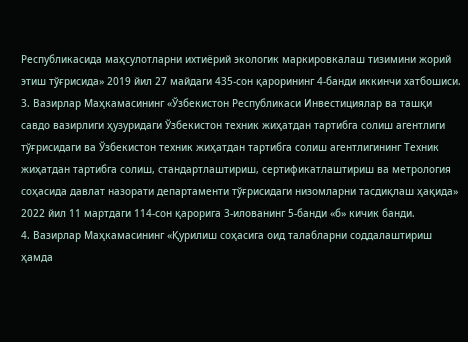Республикасида маҳсулотларни ихтиёрий экологик маркировкалаш тизимини жорий этиш тўғрисида» 2019 йил 27 майдаги 435-сон қарорининг 4-банди иккинчи хатбошиси.
3. Вазирлар Маҳкамасининг «Ўзбекистон Республикаси Инвестициялар ва ташқи савдо вазирлиги ҳузуридаги Ўзбекистон техник жиҳатдан тартибга солиш агентлиги тўғрисидаги ва Ўзбекистон техник жиҳатдан тартибга солиш агентлигининг Техник жиҳатдан тартибга солиш, стандартлаштириш, сертификатлаштириш ва метрология соҳасида давлат назорати департаменти тўғрисидаги низомларни тасдиқлаш ҳақида» 2022 йил 11 мартдаги 114-сон қарорига 3-илованинг 5-банди «б» кичик банди.
4. Вазирлар Маҳкамасининг «Қурилиш соҳасига оид талабларни соддалаштириш ҳамда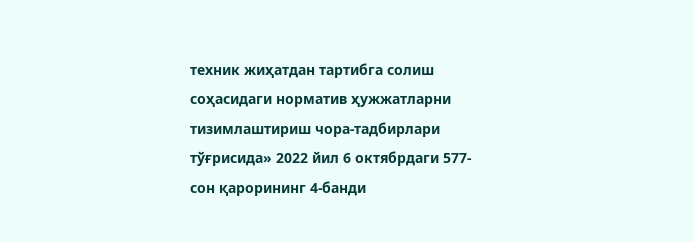техник жиҳатдан тартибга солиш соҳасидаги норматив ҳужжатларни тизимлаштириш чора-тадбирлари тўғрисида» 2022 йил 6 октябрдаги 577-сон қарорининг 4-банди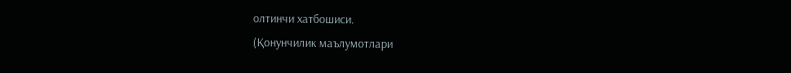олтинчи хатбошиси.
(Қонунчилик маълумотлари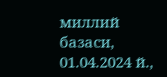миллий базаси, 01.04.2024 й.,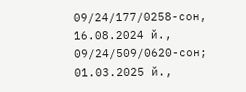09/24/177/0258-сон, 16.08.2024 й., 09/24/509/0620-сон; 01.03.2025 й.,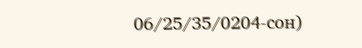06/25/35/0204-сон)